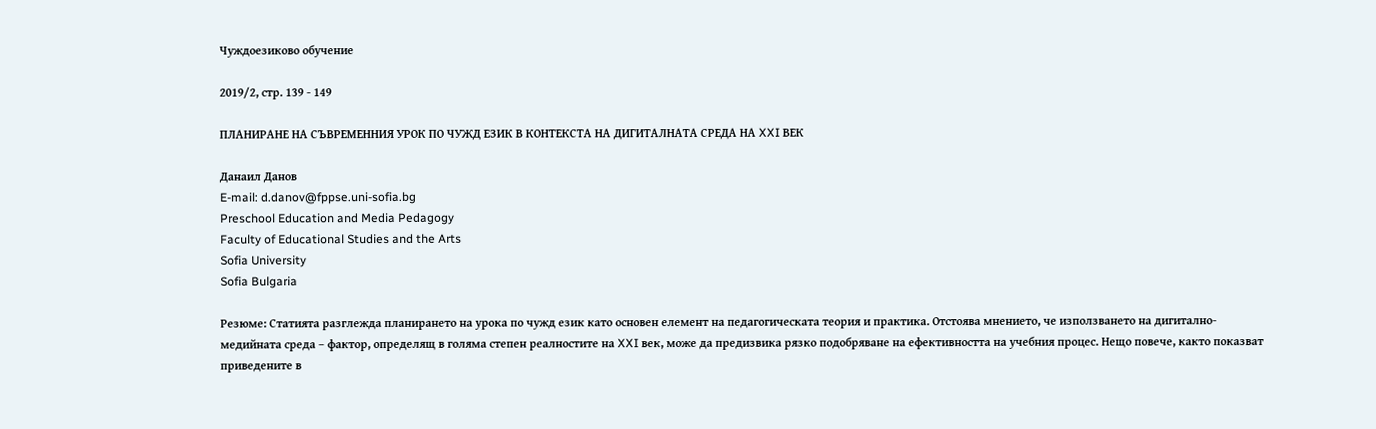Чуждоезиково обучение

2019/2, стр. 139 - 149

ПЛАНИРАНЕ НА СЪВРЕМЕННИЯ УРОК ПО ЧУЖД ЕЗИК В КОНТЕКСТА НА ДИГИТАЛНАТА СРЕДА НА XXI ВЕК

Данаил Данов
E-mail: d.danov@fppse.uni-sofia.bg
Preschool Education and Media Pedagogy
Faculty of Educational Studies and the Arts
Sofia University
Sofia Bulgaria

Резюме: Статията разглежда планирането на урока по чужд език като основен елемент на педагогическата теория и практика. Отстоява мнението, че използването на дигитално-медийната среда – фактор, определящ в голяма степен реалностите на XXI век, може да предизвика рязко подобряване на ефективността на учебния процес. Нещо повече, както показват приведените в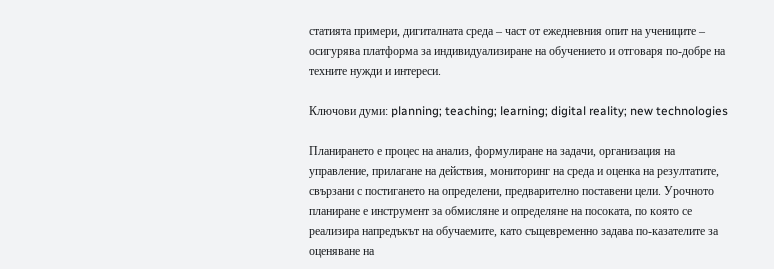статията примери, дигиталната среда – част от ежедневния опит на учениците – осигурява платформа за индивидуализиране на обучението и отговаря по-добре на техните нужди и интереси.

Ключови думи: planning; teaching; learning; digital reality; new technologies

Планирането е процес на анализ, формулиране на задачи, организация на управление, прилагане на действия, мониторинг на среда и оценка на резултатите, свързани с постигането на определени, предварително поставени цели. Урочното планиране е инструмент за обмисляне и определяне на посоката, по която се реализира напредъкът на обучаемите, като същевременно задава по-казателите за оценяване на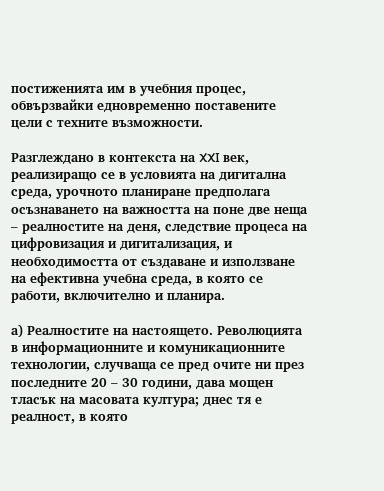постиженията им в учебния процес, обвързвайки едновременно поставените цели с техните възможности.

Разглеждано в контекста на XXI век, реализиращо се в условията на дигитална среда, урочното планиране предполага осъзнаването на важността на поне две неща – реалностите на деня, следствие процеса на цифровизация и дигитализация, и необходимостта от създаване и използване на ефективна учебна среда, в която се работи, включително и планира.

а) Реалностите на настоящето. Революцията в информационните и комуникационните технологии, случваща се пред очите ни през последните 20 – 30 години, дава мощен тласък на масовата култура; днес тя е реалност, в която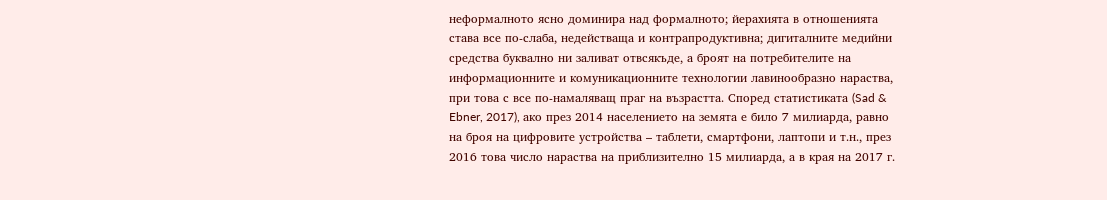неформалното ясно доминира над формалното; йерахията в отношенията става все по-слаба, недействаща и контрапродуктивна; дигиталните медийни средства буквално ни заливат отвсякъде, а броят на потребителите на информационните и комуникационните технологии лавинообразно нараства, при това с все по-намаляващ праг на възрастта. Според статистиката (Sad & Ebner, 2017), ако през 2014 населението на земята е било 7 милиарда, равно на броя на цифровите устройства – таблети, смартфони, лаптопи и т.н., през 2016 това число нараства на приблизително 15 милиарда, а в края на 2017 г.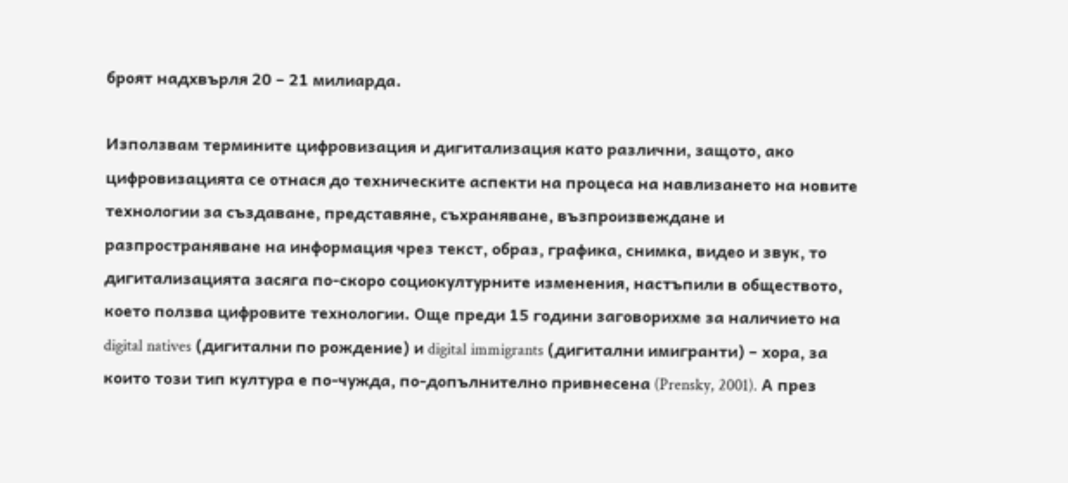броят надхвърля 20 – 21 милиарда.

Използвам термините цифровизация и дигитализация като различни, защото, ако цифровизацията се отнася до техническите аспекти на процеса на навлизането на новите технологии за създаване, представяне, съхраняване, възпроизвеждане и разпространяване на информация чрез текст, образ, графика, снимка, видео и звук, то дигитализацията засяга по-скоро социокултурните изменения, настъпили в обществото, което ползва цифровите технологии. Още преди 15 години заговорихме за наличието на digital natives (дигитални по рождение) и digital immigrants (дигитални имигранти) – хора, за които този тип култура е по-чужда, по-допълнително привнесена (Prensky, 2001). А през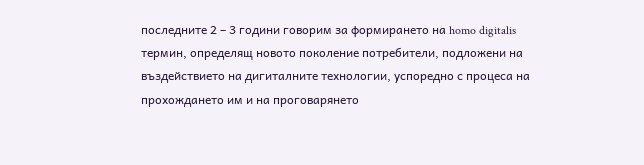последните 2 – 3 години говорим за формирането на homo digitalis термин, определящ новото поколение потребители, подложени на въздействието на дигиталните технологии, успоредно с процеса на прохождането им и на проговарянето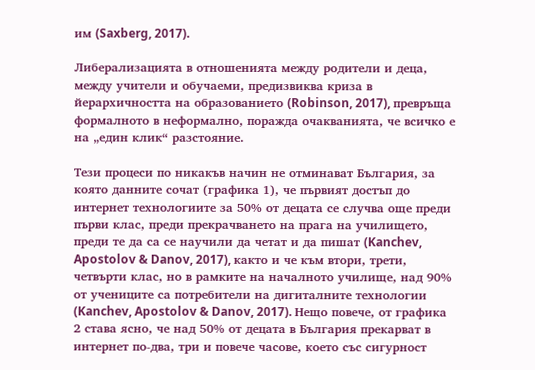им (Saxberg, 2017).

Либерализацията в отношенията между родители и деца, между учители и обучаеми, предизвиква криза в йерархичността на образованието (Robinson, 2017), превръща формалното в неформално, поражда очакванията, че всичко е на „един клик“ разстояние.

Тези процеси по никакъв начин не отминават България, за която данните сочат (графика 1), че първият достъп до интернет технологиите за 50% от децата се случва още преди първи клас, преди прекрачването на прага на училището, преди те да са се научили да четат и да пишат (Kanchev, Apostolov & Danov, 2017), както и че към втори, трети, четвърти клас, но в рамките на началното училище, над 90% от учениците са потребители на дигиталните технологии (Kanchev, Apostolov & Danov, 2017). Нещо повече, от графика 2 става ясно, че над 50% от децата в България прекарват в интернет по-два, три и повече часове, което със сигурност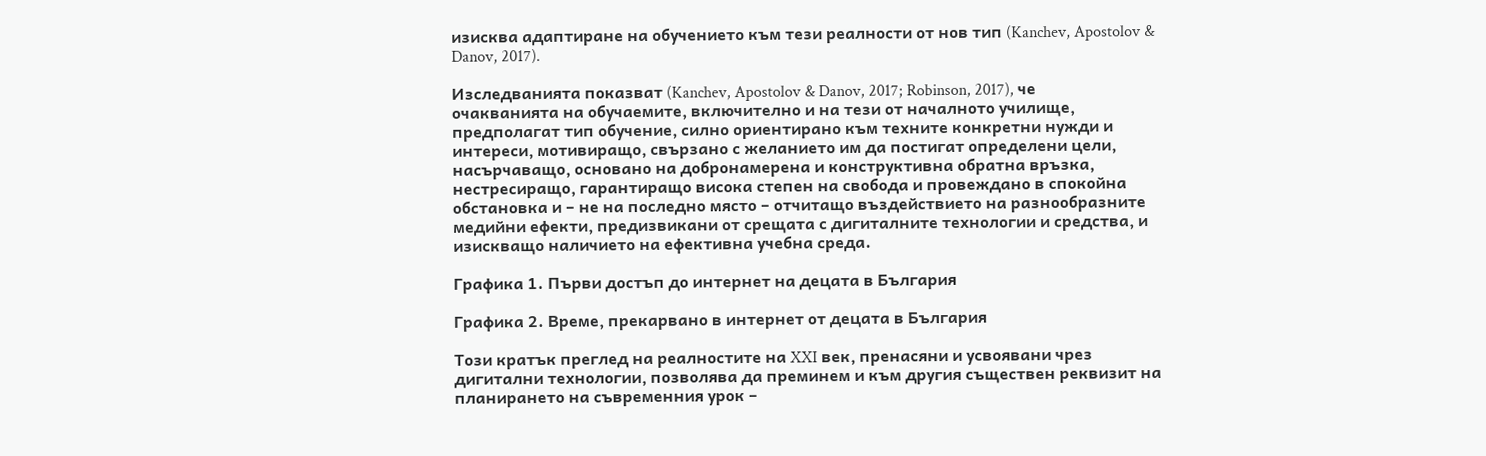изисква адаптиране на обучението към тези реалности от нов тип (Kanchev, Apostolov & Danov, 2017).

Изследванията показват (Kanchev, Apostolov & Danov, 2017; Robinson, 2017), че очакванията на обучаемите, включително и на тези от началното училище, предполагат тип обучение, силно ориентирано към техните конкретни нужди и интереси, мотивиращо, свързано с желанието им да постигат определени цели, насърчаващо, основано на добронамерена и конструктивна обратна връзка, нестресиращо, гарантиращо висока степен на свобода и провеждано в спокойна обстановка и – не на последно място – отчитащо въздействието на разнообразните медийни ефекти, предизвикани от срещата с дигиталните технологии и средства, и изискващо наличието на ефективна учебна среда.

Графика 1. Първи достъп до интернет на децата в България

Графика 2. Време, прекарвано в интернет от децата в България

Този кратък преглед на реалностите на XXI век, пренасяни и усвоявани чрез дигитални технологии, позволява да преминем и към другия съществен реквизит на планирането на съвременния урок –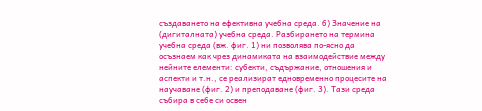създаването на ефективна учебна среда. б) Значение на (дигиталната) учебна среда. Разбирането на термина учебна среда (вж. фиг. 1) ни позволява по-ясно да осъзнаем как чрез динамиката на взаимодействие между нейните елементи: субекти, съдържание, отношения и аспекти и т.н., се реализират едновременно процесите на научаване (фиг. 2) и преподаване (фиг. 3). Тази среда събира в себе си освен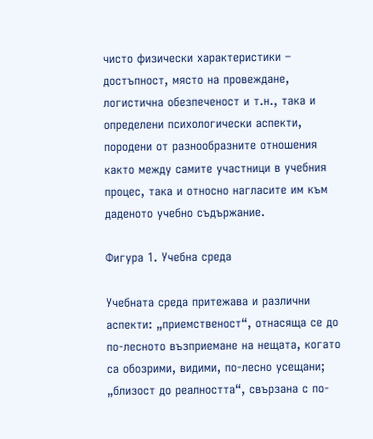чисто физически характеристики – достъпност, място на провеждане, логистична обезпеченост и т.н., така и определени психологически аспекти, породени от разнообразните отношения както между самите участници в учебния процес, така и относно нагласите им към даденото учебно съдържание.

Фигура 1. Учебна среда

Учебната среда притежава и различни аспекти: „приемственост“, отнасяща се до по-лесното възприемане на нещата, когато са обозрими, видими, по-лесно усещани; „близост до реалността“, свързана с по-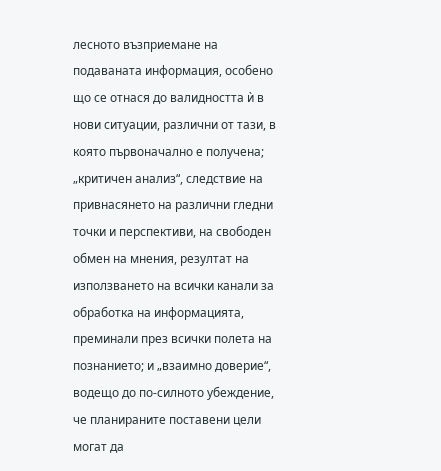лесното възприемане на подаваната информация, особено що се отнася до валидността ѝ в нови ситуации, различни от тази, в която първоначално е получена; „критичен анализ“, следствие на привнасянето на различни гледни точки и перспективи, на свободен обмен на мнения, резултат на използването на всички канали за обработка на информацията, преминали през всички полета на познанието; и „взаимно доверие“, водещо до по-силното убеждение, че планираните поставени цели могат да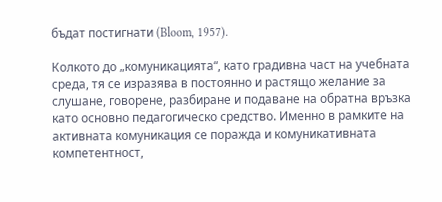бъдат постигнати (Bloom, 1957).

Колкото до „комуникацията“, като градивна част на учебната среда, тя се изразява в постоянно и растящо желание за слушане, говорене, разбиране и подаване на обратна връзка като основно педагогическо средство. Именно в рамките на активната комуникация се поражда и комуникативната компетентност,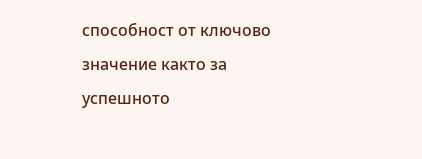способност от ключово значение както за успешното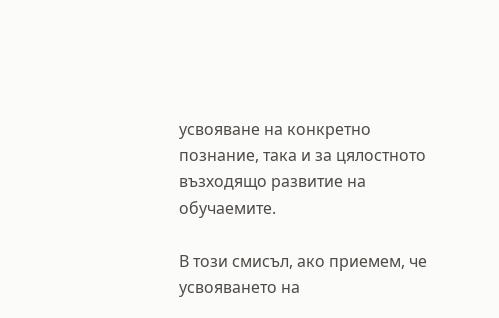усвояване на конкретно познание, така и за цялостното възходящо развитие на обучаемите.

В този смисъл, ако приемем, че усвояването на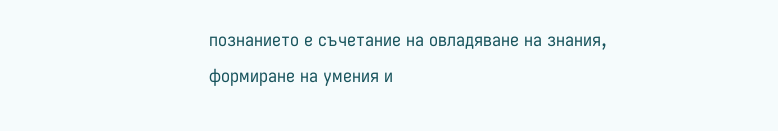познанието е съчетание на овладяване на знания, формиране на умения и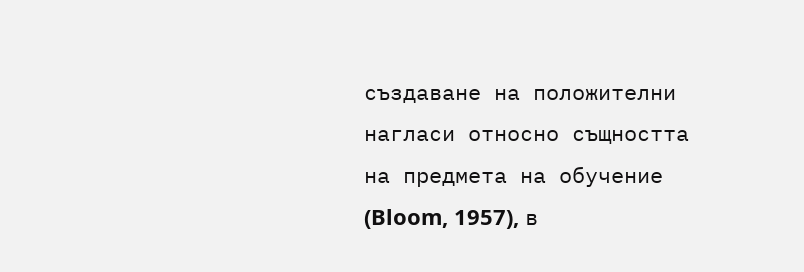създаване на положителни нагласи относно същността на предмета на обучение (Bloom, 1957), в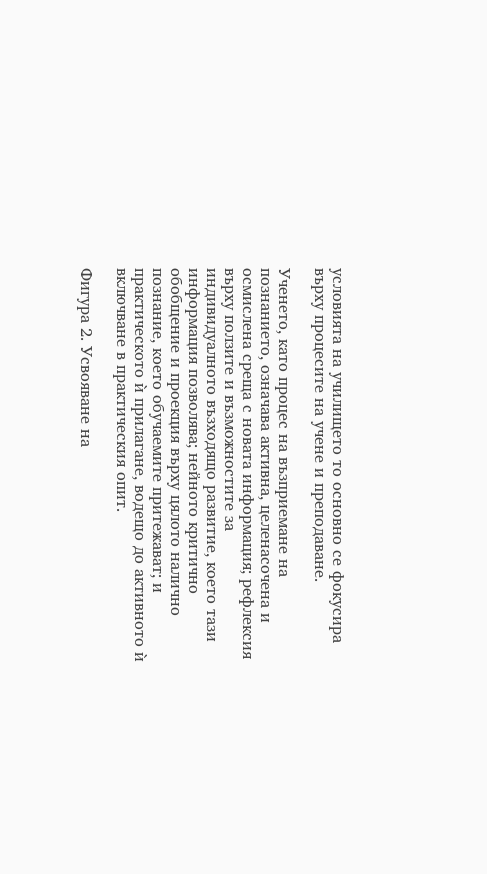условията на училището то основно се фокусира върху процесите на учене и преподаване.

Ученето, като процес на възприемане на познанието, означава активна, целенасочена и осмислена среща с новата информация; рефлексия върху ползите и възможностите за индивидуалното възходящо развитие, което тази информация позволява; нейното критично обобщение и проекция върху цялото налично познание, което обучаемите притежават; и практическото ѝ прилагане, водещо до активното ѝ включване в практическия опит.

Фигура 2. Усвояване на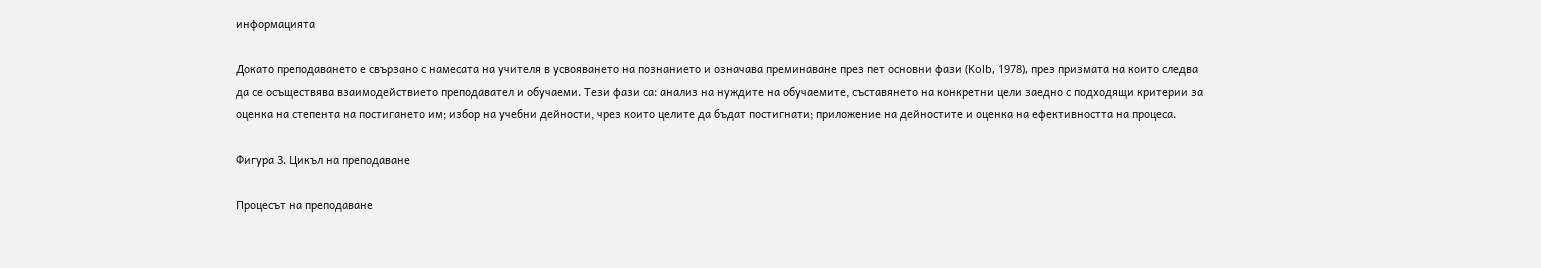информацията

Докато преподаването е свързано с намесата на учителя в усвояването на познанието и означава преминаване през пет основни фази (Kolb, 1978), през призмата на които следва да се осъществява взаимодействието преподавател и обучаеми. Тези фази са: анализ на нуждите на обучаемите, съставянето на конкретни цели заедно с подходящи критерии за оценка на степента на постигането им; избор на учебни дейности, чрез които целите да бъдат постигнати; приложение на дейностите и оценка на ефективността на процеса.

Фигура 3. Цикъл на преподаване

Процесът на преподаване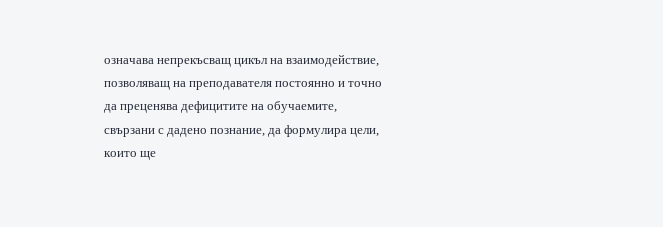означава непрекъсващ цикъл на взаимодействие, позволяващ на преподавателя постоянно и точно да преценява дефицитите на обучаемите, свързани с дадено познание, да формулира цели, които ще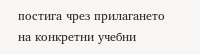постига чрез прилагането на конкретни учебни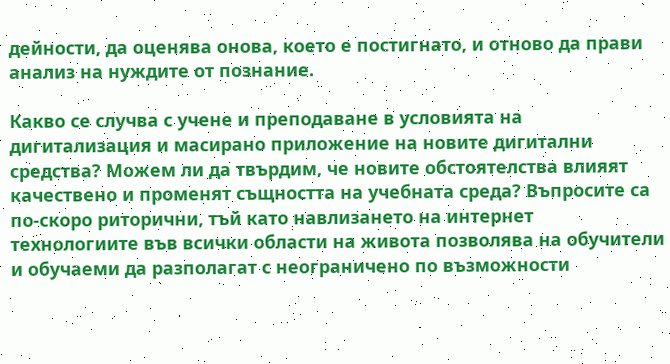дейности, да оценява онова, което е постигнато, и отново да прави анализ на нуждите от познание.

Какво се случва с учене и преподаване в условията на дигитализация и масирано приложение на новите дигитални средства? Можем ли да твърдим, че новите обстоятелства влияят качествено и променят същността на учебната среда? Въпросите са по-скоро риторични, тъй като навлизането на интернет технологиите във всички области на живота позволява на обучители и обучаеми да разполагат с неограничено по възможности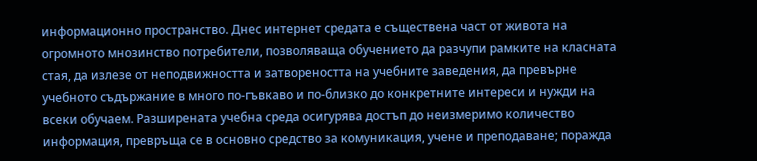информационно пространство. Днес интернет средата е съществена част от живота на огромното мнозинство потребители, позволяваща обучението да разчупи рамките на класната стая, да излезе от неподвижността и затвореността на учебните заведения, да превърне учебното съдържание в много по-гъвкаво и по-близко до конкретните интереси и нужди на всеки обучаем. Разширената учебна среда осигурява достъп до неизмеримо количество информация, превръща се в основно средство за комуникация, учене и преподаване; поражда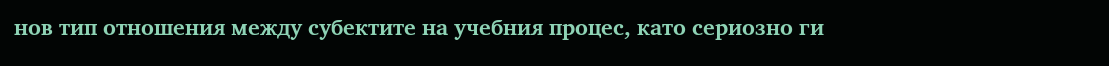нов тип отношения между субектите на учебния процес, като сериозно ги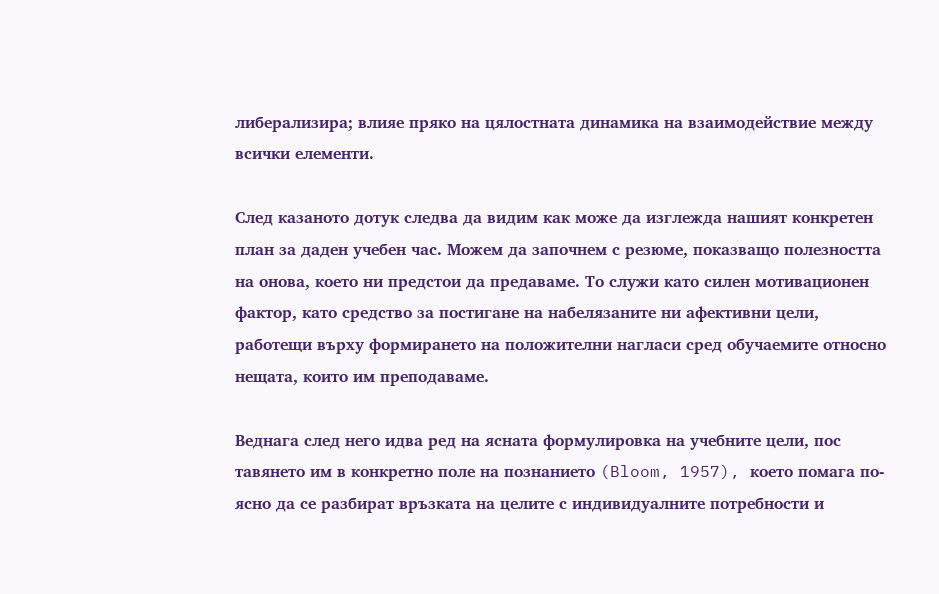либерализира; влияе пряко на цялостната динамика на взаимодействие между всички елементи.

След казаното дотук следва да видим как може да изглежда нашият конкретен план за даден учебен час. Можем да започнем с резюме, показващо полезността на онова, което ни предстои да предаваме. То служи като силен мотивационен фактор, като средство за постигане на набелязаните ни афективни цели, работещи върху формирането на положителни нагласи сред обучаемите относно нещата, които им преподаваме.

Веднага след него идва ред на ясната формулировка на учебните цели, пос тавянето им в конкретно поле на познанието (Bloom, 1957), което помага по-ясно да се разбират връзката на целите с индивидуалните потребности и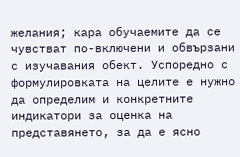желания; кара обучаемите да се чувстват по-включени и обвързани с изучавания обект. Успоредно с формулировката на целите е нужно да определим и конкретните индикатори за оценка на представянето, за да е ясно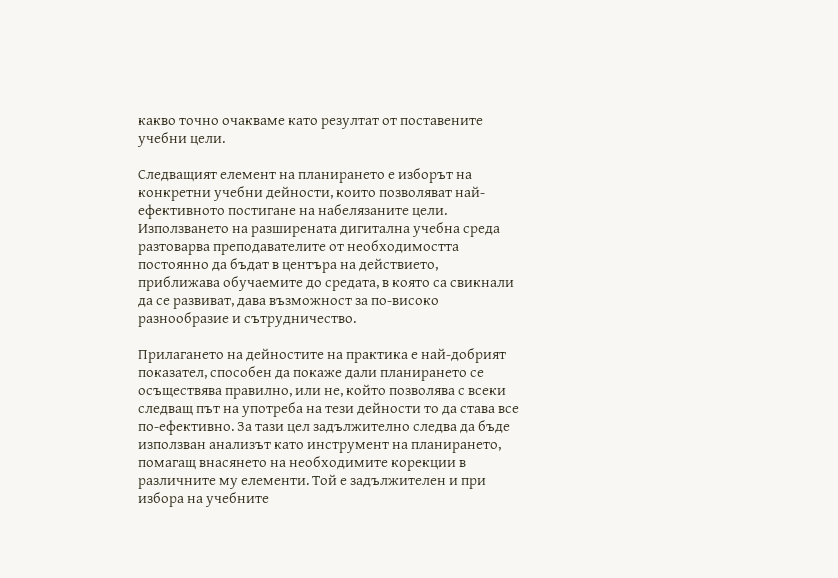какво точно очакваме като резултат от поставените учебни цели.

Следващият елемент на планирането е изборът на конкретни учебни дейности, които позволяват най-ефективното постигане на набелязаните цели. Използването на разширената дигитална учебна среда разтоварва преподавателите от необходимостта постоянно да бъдат в центъра на действието, приближава обучаемите до средата, в която са свикнали да се развиват, дава възможност за по-високо разнообразие и сътрудничество.

Прилагането на дейностите на практика е най-добрият показател, способен да покаже дали планирането се осъществява правилно, или не, който позволява с всеки следващ път на употреба на тези дейности то да става все по-ефективно. За тази цел задължително следва да бъде използван анализът като инструмент на планирането, помагащ внасянето на необходимите корекции в различните му елементи. Той е задължителен и при избора на учебните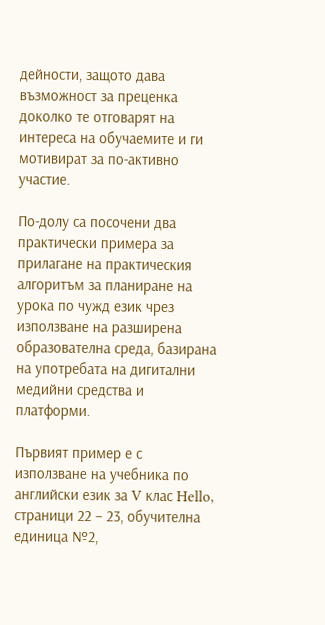дейности, защото дава възможност за преценка доколко те отговарят на интереса на обучаемите и ги мотивират за по-активно участие.

По-долу са посочени два практически примера за прилагане на практическия алгоритъм за планиране на урока по чужд език чрез използване на разширена образователна среда, базирана на употребата на дигитални медийни средства и платформи.

Първият пример е с използване на учебника по английски език за V клас Hello, страници 22 – 23, обучителна единица №2,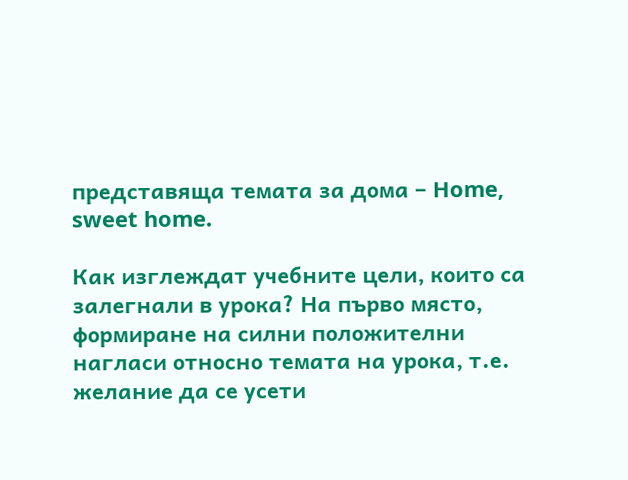представяща темата за дома – Home, sweet home.

Как изглеждат учебните цели, които са залегнали в урока? На първо място, формиране на силни положителни нагласи относно темата на урока, т.е. желание да се усети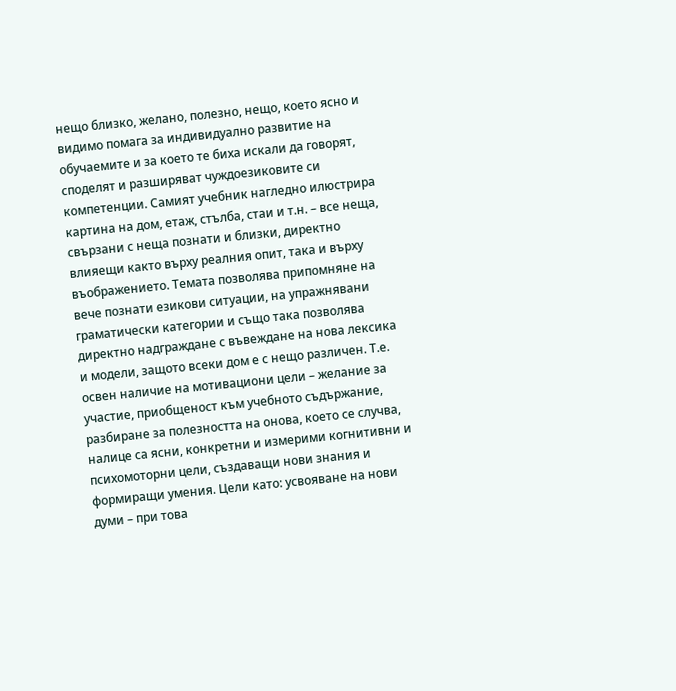нещо близко, желано, полезно, нещо, което ясно и видимо помага за индивидуално развитие на обучаемите и за което те биха искали да говорят, споделят и разширяват чуждоезиковите си компетенции. Самият учебник нагледно илюстрира картина на дом, етаж, стълба, стаи и т.н. – все неща, свързани с неща познати и близки, директно влияещи както върху реалния опит, така и върху въображението. Темата позволява припомняне на вече познати езикови ситуации, на упражнявани граматически категории и също така позволява директно надграждане с въвеждане на нова лексика и модели, защото всеки дом е с нещо различен. Т.е. освен наличие на мотивациони цели – желание за участие, приобщеност към учебното съдържание, разбиране за полезността на онова, което се случва, налице са ясни, конкретни и измерими когнитивни и психомоторни цели, създаващи нови знания и формиращи умения. Цели като: усвояване на нови думи – при това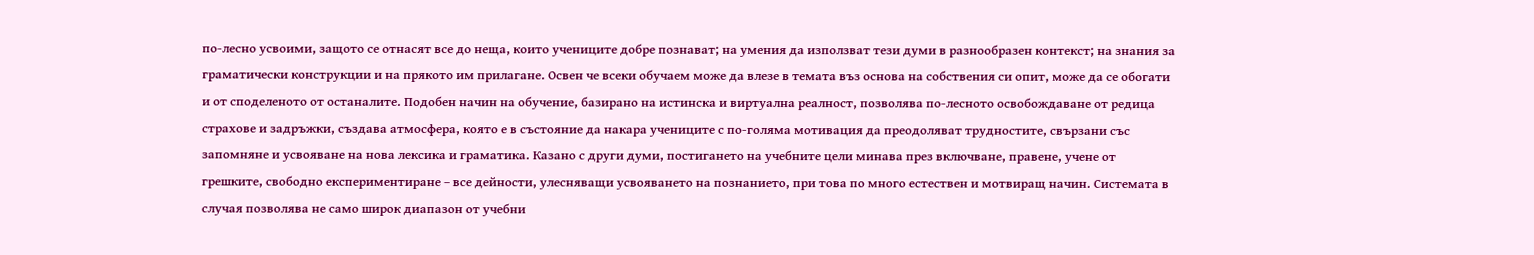по-лесно усвоими, защото се отнасят все до неща, които учениците добре познават; на умения да използват тези думи в разнообразен контекст; на знания за граматически конструкции и на прякото им прилагане. Освен че всеки обучаем може да влезе в темата въз основа на собствения си опит, може да се обогати и от споделеното от останалите. Подобен начин на обучение, базирано на истинска и виртуална реалност, позволява по-лесното освобождаване от редица страхове и задръжки, създава атмосфера, която е в състояние да накара учениците с по-голяма мотивация да преодоляват трудностите, свързани със запомняне и усвояване на нова лексика и граматика. Казано с други думи, постигането на учебните цели минава през включване, правене, учене от грешките, свободно експериментиране – все дейности, улесняващи усвояването на познанието, при това по много естествен и мотвиращ начин. Системата в случая позволява не само широк диапазон от учебни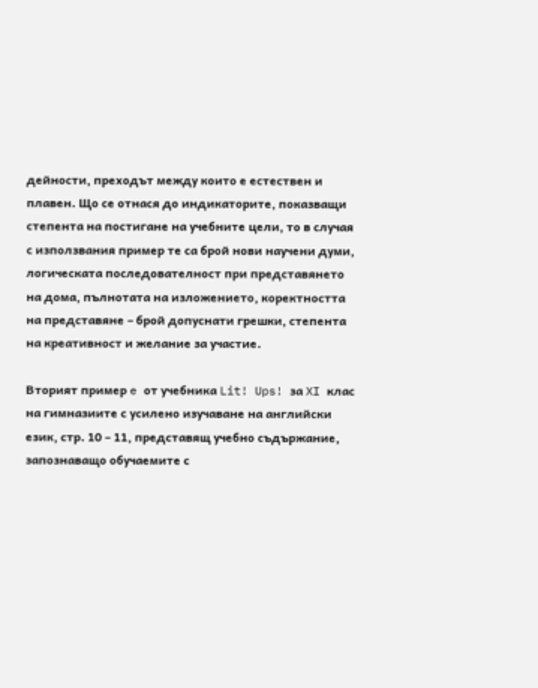дейности, преходът между които е естествен и плавен. Що се отнася до индикаторите, показващи степента на постигане на учебните цели, то в случая с използвания пример те са брой нови научени думи, логическата последователност при представянето на дома, пълнотата на изложението, коректността на представяне – брой допуснати грешки, степента на креативност и желание за участие.

Вторият пример e от учебника Lit! Ups! за XI клас на гимназиите с усилено изучаване на английски език, стр. 10 – 11, представящ учебно съдържание, запознаващо обучаемите с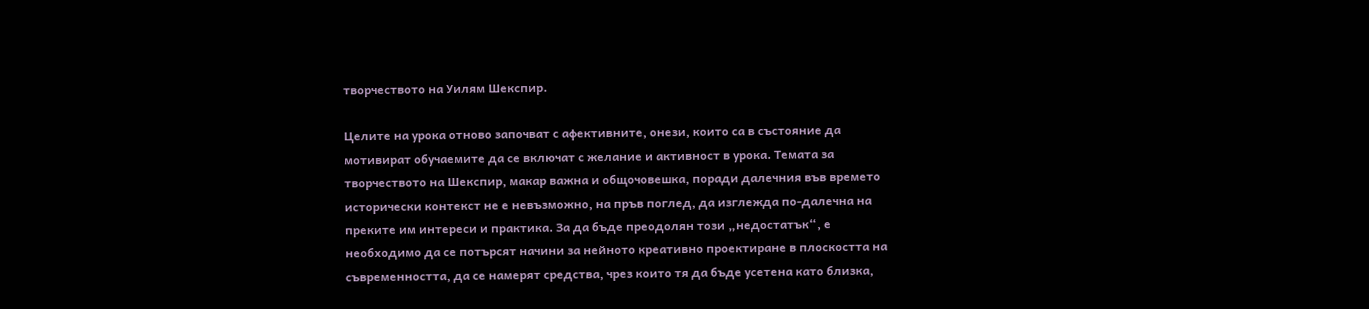творчеството на Уилям Шекспир.

Целите на урока отново започват с афективните, онези, които са в състояние да мотивират обучаемите да се включат с желание и активност в урока. Темата за творчеството на Шекспир, макар важна и общочовешка, поради далечния във времето исторически контекст не е невъзможно, на пръв поглед, да изглежда по-далечна на преките им интереси и практика. За да бъде преодолян този „недостатък“, е необходимо да се потърсят начини за нейното креативно проектиране в плоскостта на съвременността, да се намерят средства, чрез които тя да бъде усетена като близка,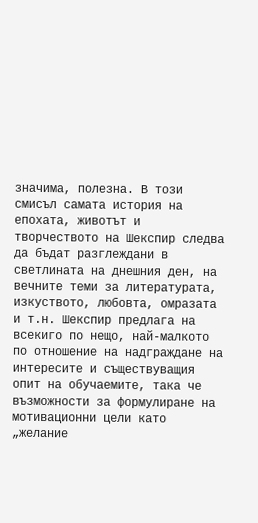значима, полезна. В този смисъл самата история на епохата, животът и творчеството на Шекспир следва да бъдат разглеждани в светлината на днешния ден, на вечните теми за литературата, изкуството, любовта, омразата и т.н. Шекспир предлага на всекиго по нещо, най-малкото по отношение на надграждане на интересите и съществуващия опит на обучаемите, така че възможности за формулиране на мотивационни цели като „желание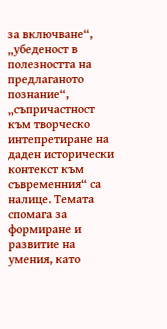за включване“, „убеденост в полезността на предлаганото познание“, „съпричастност към творческо интепретиране на даден исторически контекст към съвременния“ са налице. Темата спомага за формиране и развитие на умения, като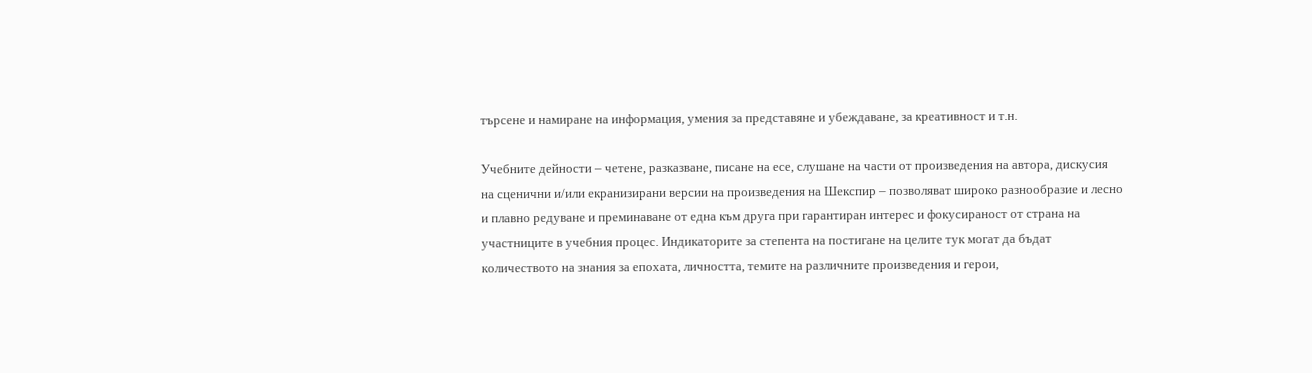търсене и намиране на информация, умения за представяне и убеждаване, за креативност и т.н.

Учебните дейности – четене, разказване, писане на есе, слушане на части от произведения на автора, дискусия на сценични и/или екранизирани версии на произведения на Шекспир – позволяват широко разнообразие и лесно и плавно редуване и преминаване от една към друга при гарантиран интерес и фокусираност от страна на участниците в учебния процес. Индикаторите за степента на постигане на целите тук могат да бъдат количеството на знания за епохата, личността, темите на различните произведения и герои,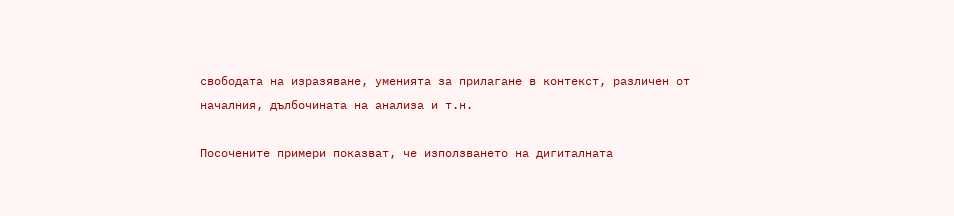свободата на изразяване, уменията за прилагане в контекст, различен от началния, дълбочината на анализа и т.н.

Посочените примери показват, че използването на дигиталната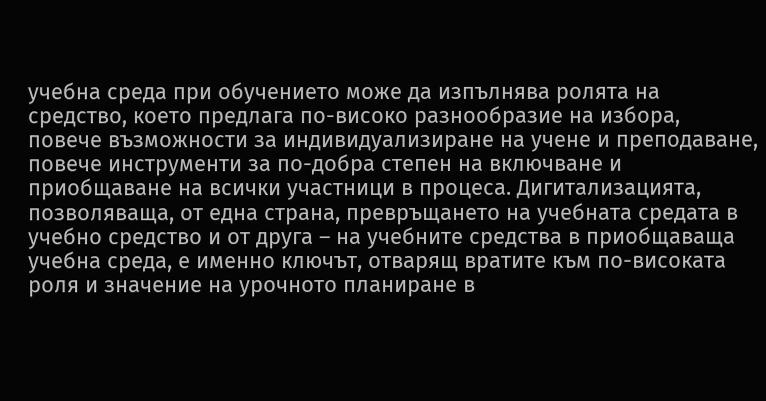учебна среда при обучението може да изпълнява ролята на средство, което предлага по-високо разнообразие на избора, повече възможности за индивидуализиране на учене и преподаване, повече инструменти за по-добра степен на включване и приобщаване на всички участници в процеса. Дигитализацията, позволяваща, от една страна, превръщането на учебната средата в учебно средство и от друга – на учебните средства в приобщаваща учебна среда, е именно ключът, отварящ вратите към по-високата роля и значение на урочното планиране в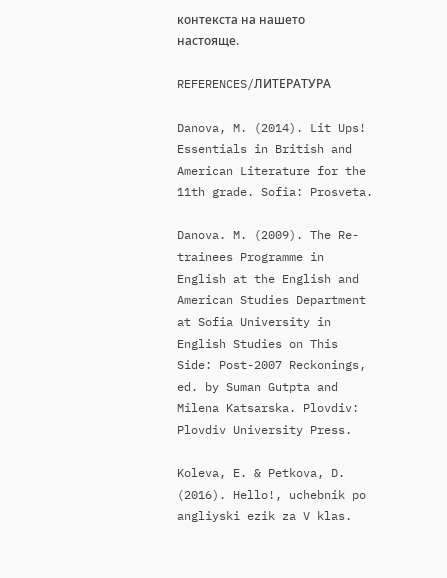контекста на нашето настояще.

REFERENCES/ЛИТЕРАТУРА

Danova, M. (2014). Lit Ups! Essentials in British and American Literature for the 11th grade. Sofia: Prosveta.

Danova. M. (2009). The Re-trainees Programme in English at the English and American Studies Department at Sofia University in English Studies on This Side: Post-2007 Reckonings, ed. by Suman Gutpta and Milena Katsarska. Plovdiv: Plovdiv University Press.

Koleva, E. & Petkova, D. (2016). Hello!, uchebnik po angliyski ezik za V klas.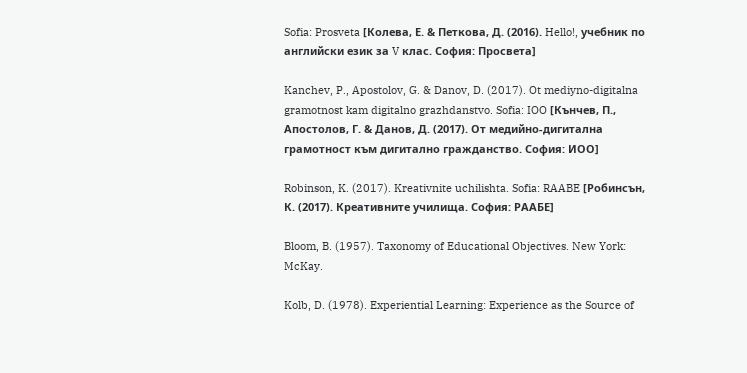Sofia: Prosveta [Колева, Е. & Петкова, Д. (2016). Hello!, учебник по английски език за V клас. София: Просвета]

Kanchev, P., Apostolov, G. & Danov, D. (2017). Ot mediyno-digitalna gramotnost kam digitalno grazhdanstvo. Sofia: IOO [Кънчев, П., Апостолов, Г. & Данов, Д. (2017). От медийно-дигитална грамотност към дигитално гражданство. София: ИОО]

Robinson, K. (2017). Kreativnite uchilishta. Sofia: RAABE [Робинсън, К. (2017). Креативните училища. София: РААБЕ]

Bloom, B. (1957). Taxonomy of Educational Objectives. New York: McKay.

Kolb, D. (1978). Experiential Learning: Experience as the Source of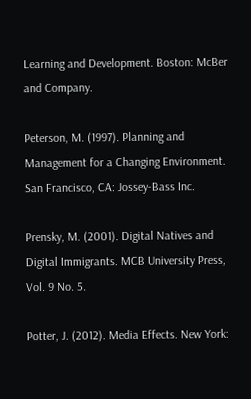Learning and Development. Boston: McBer and Company.

Peterson, M. (1997). Planning and Management for a Changing Environment. San Francisco, CA: Jossey-Bass Inc.

Prensky, M. (2001). Digital Natives and Digital Immigrants. MCB University Press, Vol. 9 No. 5.

Potter, J. (2012). Media Effects. New York: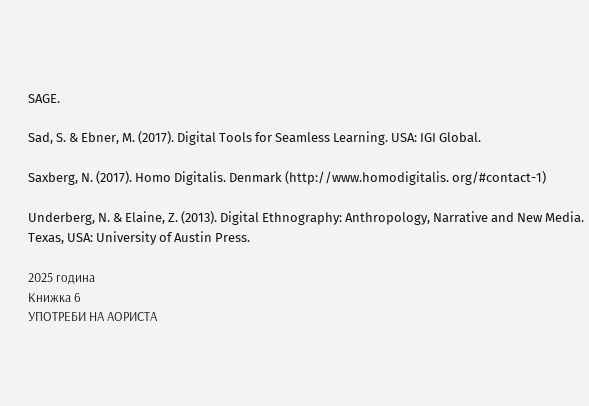SAGE.

Sad, S. & Ebner, M. (2017). Digital Tools for Seamless Learning. USA: IGI Global.

Saxberg, N. (2017). Homo Digitalis. Denmark (http://www.homodigitalis. org/#contact-1)

Underberg, N. & Elaine, Z. (2013). Digital Ethnography: Anthropology, Narrative and New Media. Texas, USA: University of Austin Press.

2025 година
Книжка 6
УПОТРЕБИ НА АОРИСТА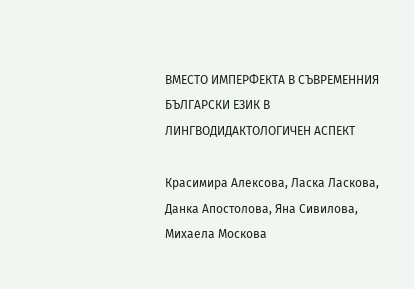ВМЕСТО ИМПЕРФЕКТА В СЪВРЕМЕННИЯ БЪЛГАРСКИ ЕЗИК В ЛИНГВОДИДАКТОЛОГИЧЕН АСПЕКТ

Красимира Алексова, Ласка Ласкова, Данка Апостолова, Яна Сивилова, Михаела Москова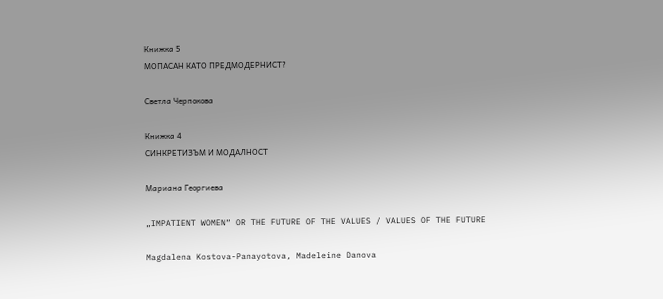Книжка 5
МОПАСАН КАТО ПРЕДМОДЕРНИСТ?

Светла Черпокова

Книжка 4
СИНКРЕТИЗЪМ И МОДАЛНОСТ

Мариана Георгиева

„IMPATIENT WOMEN“ OR THE FUTURE OF THE VALUES / VALUES OF THE FUTURE

Magdalena Kostova-Panayotova, Madeleine Danova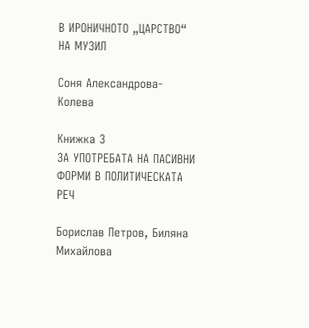В ИРОНИЧНОТО „ЦАРСТВО“ НА МУЗИЛ

Соня Александрова-Колева

Книжка 3
ЗА УПОТРЕБАТА НА ПАСИВНИ ФОРМИ В ПОЛИТИЧЕСКАТА РЕЧ

Борислав Петров, Биляна Михайлова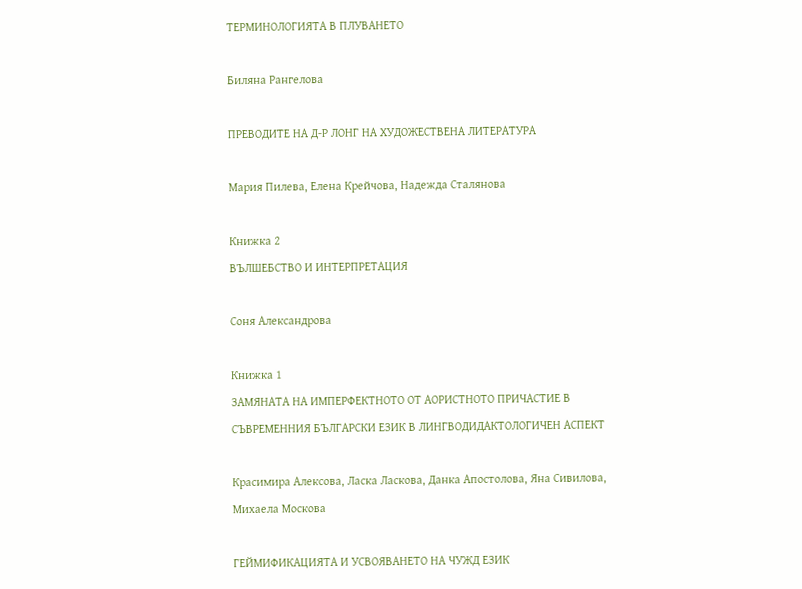ТЕРМИНОЛОГИЯТА В ПЛУВАНЕТО

Биляна Рангелова

ПРЕВОДИТЕ НА Д-Р ЛОНГ НА ХУДОЖЕСТВЕНА ЛИТЕРАТУРА

Мария Пилева, Елена Крейчова, Надежда Сталянова

Книжка 2
ВЪЛШЕБСТВО И ИНТЕРПРЕТАЦИЯ

Соня Александрова

Книжка 1
ЗАМЯНАТА НА ИМПЕРФЕКТНОТО ОТ АОРИСТНОТО ПРИЧАСТИЕ В СЪВРЕМЕННИЯ БЪЛГАРСКИ ЕЗИК В ЛИНГВОДИДАКТОЛОГИЧЕН АСПЕКТ

Красимира Алексова, Ласка Ласкова, Данка Апостолова, Яна Сивилова, Михаела Москова

ГЕЙМИФИКАЦИЯТА И УСВОЯВАНЕТО НА ЧУЖД ЕЗИК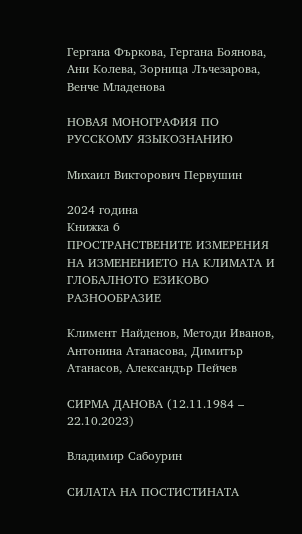Гергана Фъркова, Гергана Боянова, Ани Колева, Зорница Лъчезарова, Венче Младенова

НОВАЯ МОНОГРАФИЯ ПО РУССКОМУ ЯЗЫКОЗНАНИЮ

Михаил Викторович Первушин

2024 година
Книжка 6
ПРОСТРАНСТВЕНИТЕ ИЗМЕРЕНИЯ НА ИЗМЕНЕНИЕТО НА КЛИМАТА И ГЛОБАЛНОТО ЕЗИКОВО РАЗНООБРАЗИЕ

Климент Найденов, Методи Иванов, Антонина Атанасова, Димитър Атанасов, Александър Пейчев

СИРМА ДАНОВА (12.11.1984 – 22.10.2023)

Владимир Сабоурин

СИЛАТА НА ПОСТИСТИНАТА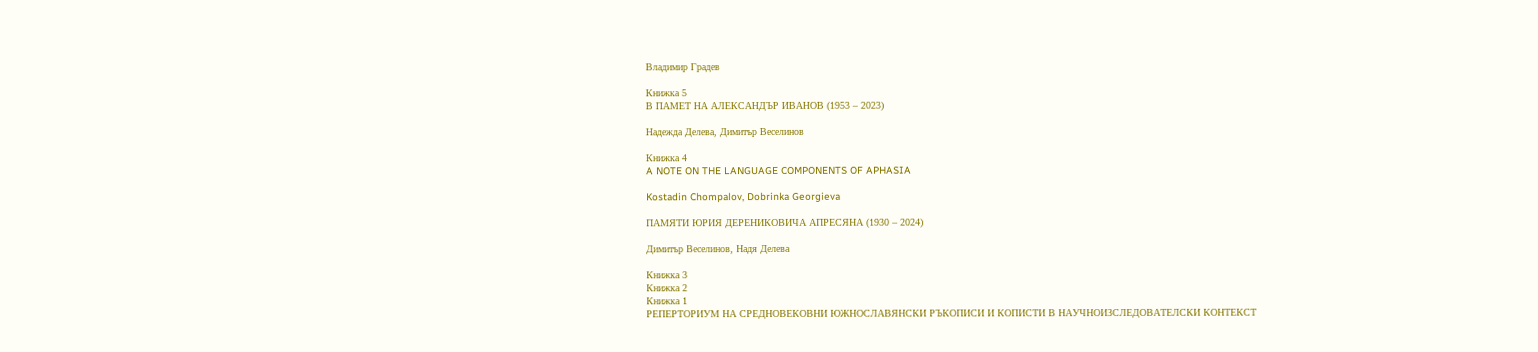Владимир Градев

Книжка 5
В ПАМЕТ НА АЛЕКСАНДЪР ИВАНОВ (1953 – 2023)

Надежда Делева, Димитър Веселинов

Книжка 4
A NOTE ON THE LANGUAGE COMPONENTS OF APHASIA

Kostadin Chompalov, Dobrinka Georgieva

ПАМЯТИ ЮРИЯ ДЕРЕНИКОВИЧА АПРЕСЯНА (1930 – 2024)

Димитър Веселинов, Надя Делева

Книжка 3
Книжка 2
Книжка 1
РЕПЕРТОРИУМ НА СРЕДНОВЕКОВНИ ЮЖНОСЛАВЯНСКИ РЪКОПИСИ И КОПИСТИ В НАУЧНОИЗСЛЕДОВАТЕЛСКИ КОНТЕКСТ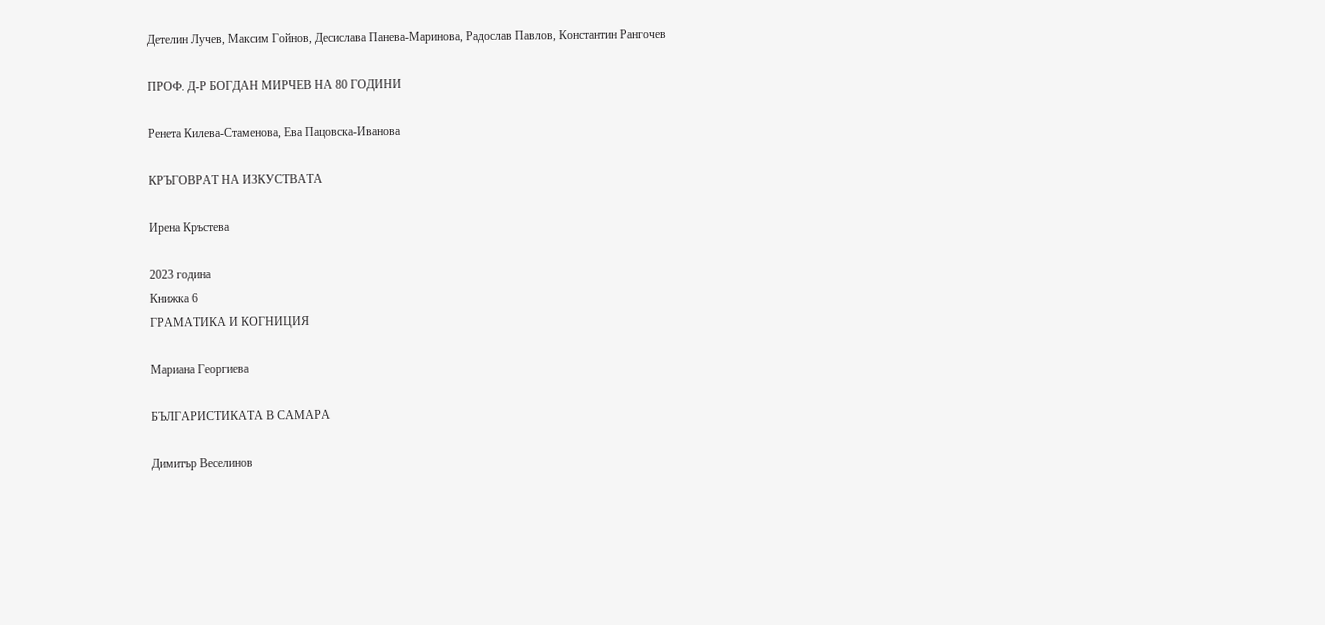Детелин Лучев, Максим Гойнов, Десислава Панева-Маринова, Радослав Павлов, Константин Рангочев

ПРОФ. Д-Р БОГДАН МИРЧЕВ НА 80 ГОДИНИ

Ренета Килева-Стаменова, Ева Пацовска-Иванова

КРЪГОВРАТ НА ИЗКУСТВАТА

Ирена Кръстева

2023 година
Книжка 6
ГРАМАТИКА И КОГНИЦИЯ

Мариана Георгиева

БЪЛГАРИСТИКАТА В САМАРА

Димитър Веселинов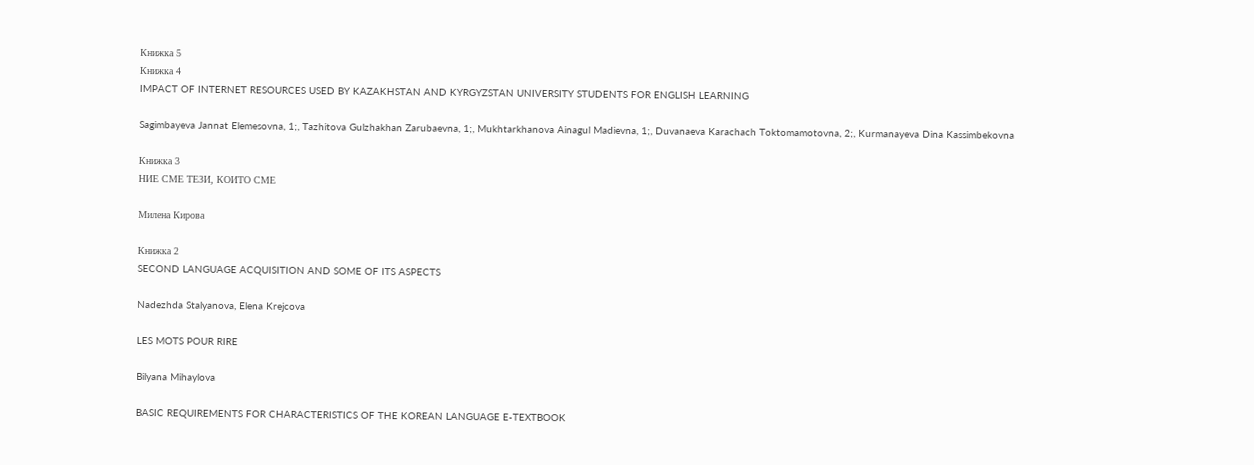Книжка 5
Книжка 4
IMPACT OF INTERNET RESOURCES USED BY KAZAKHSTAN AND KYRGYZSTAN UNIVERSITY STUDENTS FOR ENGLISH LEARNING

Sagimbayeva Jannat Elemesovna, 1;, Tazhitova Gulzhakhan Zarubaevna, 1;, Mukhtarkhanova Ainagul Madievna, 1;, Duvanaeva Karachach Toktomamotovna, 2;, Kurmanayeva Dina Kassimbekovna

Книжка 3
НИЕ СМЕ ТЕЗИ, КОИТО СМЕ

Милена Кирова

Книжка 2
SECOND LANGUAGE ACQUISITION AND SOME OF ITS ASPECTS

Nadezhda Stalyanova, Elena Krejcova

LES MOTS POUR RIRE

Bilyana Mihaylova

BASIC REQUIREMENTS FOR CHARACTERISTICS OF THE KOREAN LANGUAGE E-TEXTBOOK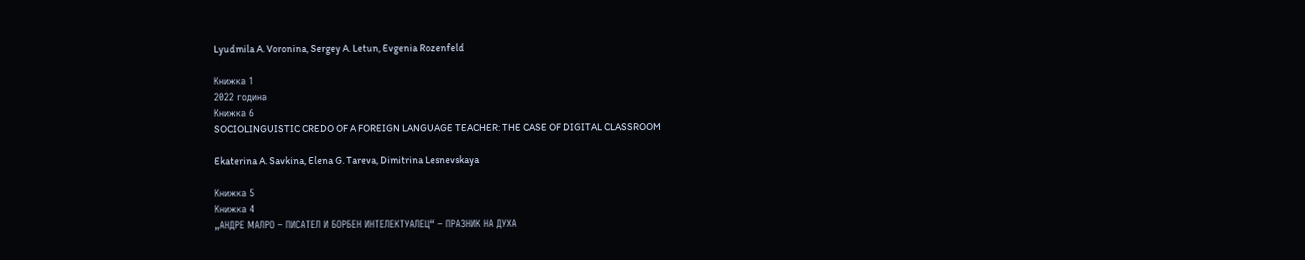Lyudmila A. Voronina, Sergey A. Letun, Evgenia Rozenfeld

Книжка 1
2022 година
Книжка 6
SOCIOLINGUISTIC CREDO OF A FOREIGN LANGUAGE TEACHER: THE CASE OF DIGITAL CLASSROOM

Ekaterina A. Savkina, Elena G. Tareva, Dimitrina Lesnevskaya

Книжка 5
Книжка 4
„АНДРЕ МАЛРО – ПИСАТЕЛ И БОРБЕН ИНТЕЛЕКТУАЛЕЦ“ – ПРАЗНИК НА ДУХА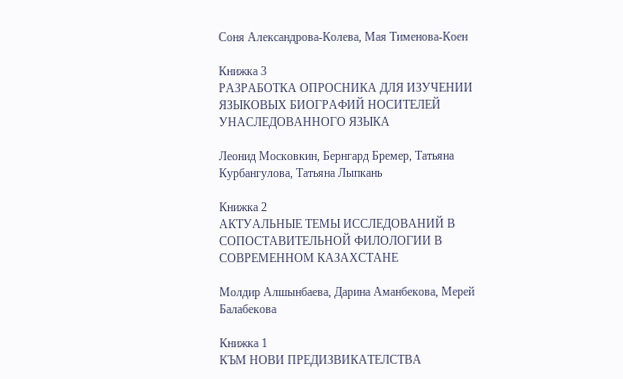Соня Александрова-Колева, Мая Тименова-Коен

Книжка 3
РАЗРАБОТКА ОПРОСНИКА ДЛЯ ИЗУЧЕНИИ ЯЗЫКОВЫХ БИОГРАФИЙ НОСИТЕЛЕЙ УНАСЛЕДОВАННОГО ЯЗЫКА

Леонид Московкин, Бернгард Бремер, Татьяна Курбангулова, Татьяна Лыпкань

Книжка 2
АКТУАЛЬНЫЕ ТЕМЫ ИССЛЕДОВАНИЙ В СОПОСТАВИТЕЛЬНОЙ ФИЛОЛОГИИ В СОВРЕМЕННОМ КАЗАХСТАНЕ

Молдир Алшынбаева, Дарина Аманбекова, Мерей Балабекова

Книжка 1
КЪМ НОВИ ПРЕДИЗВИКАТЕЛСТВА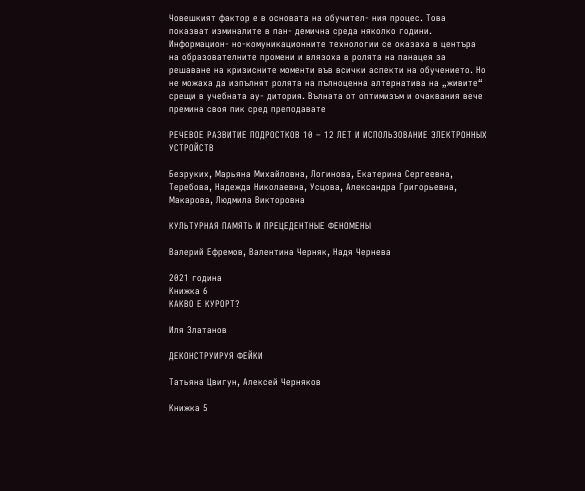Човешкият фактор е в основата на обучител- ния процес. Това показват изминалите в пан- демична среда няколко години. Информацион- но-комуникационните технологии се оказаха в центъра на образователните промени и влязоха в ролята на панацея за решаване на кризисните моменти във всички аспекти на обучението. Но не можаха да изпълнят ролята на пълноценна алтернатива на „живите“ срещи в учебната ау- дитория. Вълната от оптимизъм и очаквания вече премина своя пик сред преподавате

РЕЧЕВОЕ РАЗВИТИЕ ПОДРОСТКОВ 10 – 12 ЛЕТ И ИСПОЛЬЗОВАНИЕ ЭЛЕКТРОННЫХ УСТРОЙСТВ

Безруких, Марьяна Михайловна, Логинова, Екатерина Сергеевна, Теребова, Надежда Николаевна, Усцова, Александра Григорьевна, Макарова, Людмила Викторовна

КУЛЬТУРНАЯ ПАМЯТЬ И ПРЕЦЕДЕНТНЫЕ ФЕНОМЕНЫ

Валерий Ефремов, Валентина Черняк, Надя Чернева

2021 година
Книжка 6
КАКВО Е КУРОРТ?

Иля Златанов

ДЕКОНСТРУИРУЯ ФЕЙКИ

Татьяна Цвигун, Алексей Черняков

Книжка 5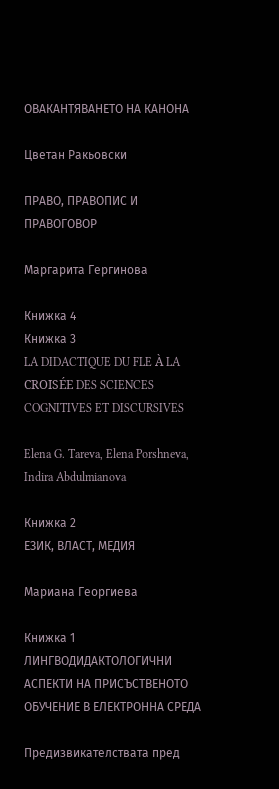ОВАКАНТЯВАНЕТО НА КАНОНА

Цветан Ракьовски

ПРАВО, ПРАВОПИС И ПРАВОГОВОР

Маргарита Гергинова

Книжка 4
Книжка 3
LA DIDACTIQUE DU FLE À LA CROISÉE DES SCIENCES COGNITIVES ET DISCURSIVES

Elena G. Tareva, Elena Porshneva, Indira Abdulmianova

Книжка 2
ЕЗИК, ВЛАСТ, МЕДИЯ

Мариана Георгиева

Книжка 1
ЛИНГВОДИДАКТОЛОГИЧНИ АСПЕКТИ НА ПРИСЪСТВЕНОТО ОБУЧЕНИЕ В ЕЛЕКТРОННА СРЕДА

Предизвикателствата пред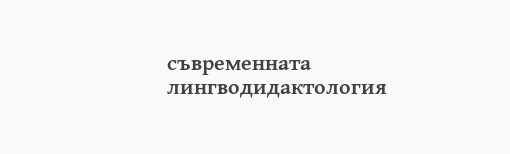съвременната лингводидактология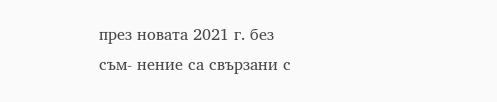през новата 2021 г. без съм- нение са свързани с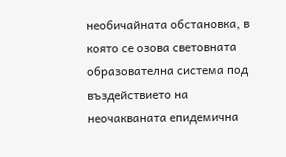необичайната обстановка, в която се озова световната образователна система под въздействието на неочакваната епидемична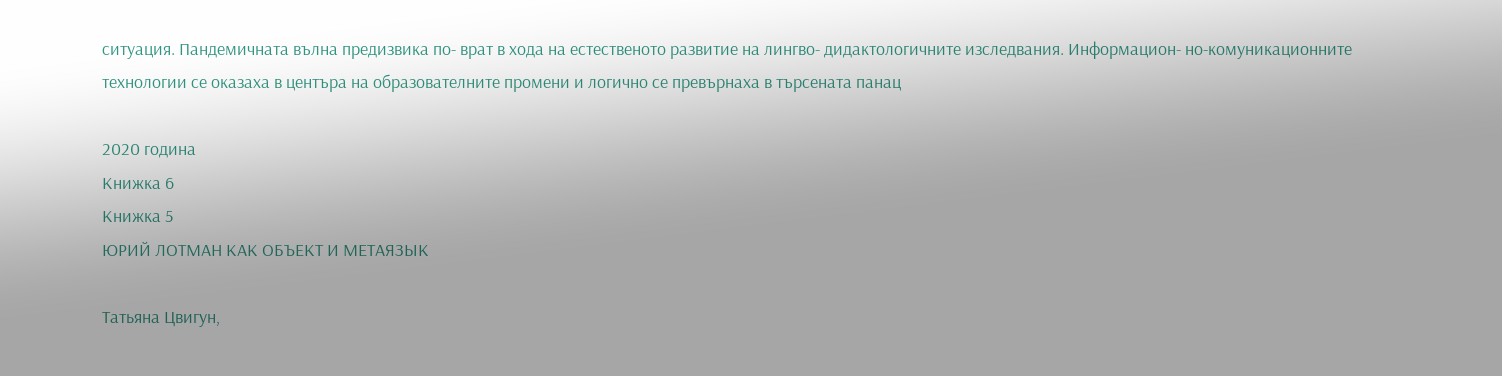ситуация. Пандемичната вълна предизвика по- врат в хода на естественото развитие на лингво- дидактологичните изследвания. Информацион- но-комуникационните технологии се оказаха в центъра на образователните промени и логично се превърнаха в търсената панац

2020 година
Книжка 6
Книжка 5
ЮРИЙ ЛОТМАН КАК ОБЪЕКТ И МЕТАЯЗЫК

Татьяна Цвигун,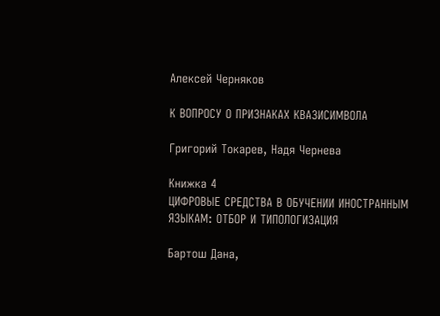Алексей Черняков

К ВОПРОСУ О ПРИЗНАКАХ КВАЗИСИМВОЛА

Григорий Токарев, Надя Чернева

Книжка 4
ЦИФРОВЫЕ СРЕДСТВА В ОБУЧЕНИИ ИНОСТРАННЫМ ЯЗЫКАМ: ОТБОР И ТИПОЛОГИЗАЦИЯ

Бартош Дана,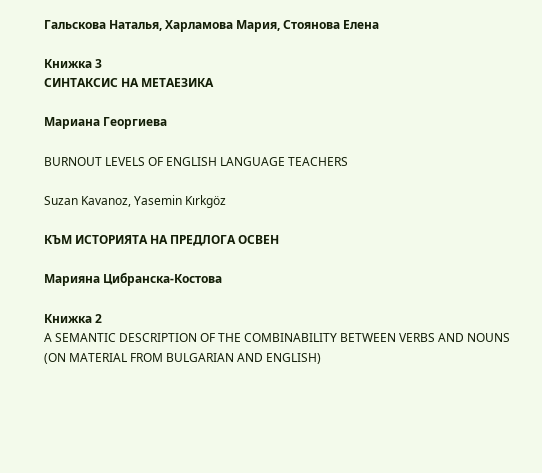Гальскова Наталья, Харламова Мария, Стоянова Елена

Книжка 3
СИНТАКСИС НА МЕТАЕЗИКА

Мариана Георгиева

BURNOUT LEVELS OF ENGLISH LANGUAGE TEACHERS

Suzan Kavanoz, Yasemin Kırkgöz

КЪМ ИСТОРИЯТА НА ПРЕДЛОГА ОСВЕН

Марияна Цибранска-Костова

Книжка 2
A SEMANTIC DESCRIPTION OF THE COMBINABILITY BETWEEN VERBS AND NOUNS (ON MATERIAL FROM BULGARIAN AND ENGLISH)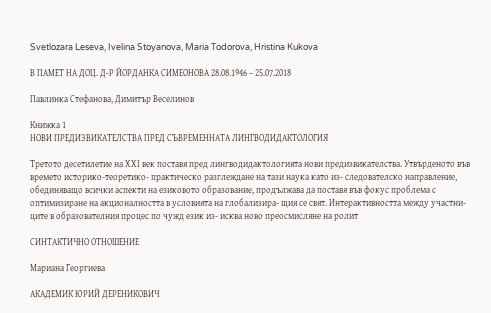Svetlozara Leseva, Ivelina Stoyanova, Maria Todorova, Hristina Kukova

В ПАМЕТ НА ДОЦ. Д-Р ЙОРДАНКА СИМЕОНОВА 28.08.1946 – 25.07.2018

Павлинка Стефанова, Димитър Веселинов

Книжка 1
НОВИ ПРЕДИЗВИКАТЕЛСТВА ПРЕД СЪВРЕМЕННАТА ЛИНГВОДИДАКТОЛОГИЯ

Третото десетилетие на ХХІ век поставя пред лингводидактологията нови предизвикателства. Утвърденото във времето историко-теоретико- практическо разглеждане на тази наука като из- следователско направление, обединяващо всички аспекти на езиковото образование, продължава да поставя във фокус проблема с оптимизиране на акционалността в условията на глобализира- щия се свят. Интерактивността между участни- ците в образователния процес по чужд език из- исква ново преосмисляне на ролит

СИНТАКТИЧНО ОТНОШЕНИЕ

Мариана Георгиева

АКАДЕМИК ЮРИЙ ДЕРЕНИКОВИЧ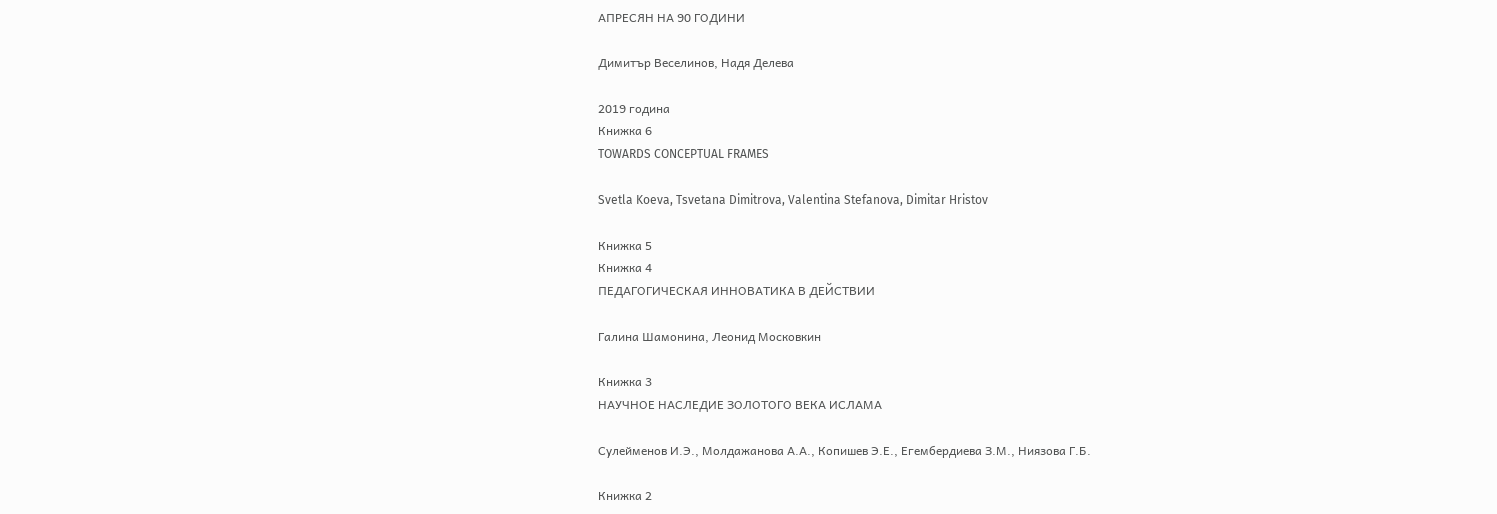АПРЕСЯН НА 90 ГОДИНИ

Димитър Веселинов, Надя Делева

2019 година
Книжка 6
TOWARDS CONCEPTUAL FRAMES

Svetla Koeva, Tsvetana Dimitrova, Valentina Stefanova, Dimitar Hristov

Книжка 5
Книжка 4
ПЕДАГОГИЧЕСКАЯ ИННОВАТИКА В ДЕЙСТВИИ

Галина Шамонина, Леонид Московкин

Книжка 3
НАУЧНОЕ НАСЛЕДИЕ ЗОЛОТОГО ВЕКА ИСЛАМА

Сулейменов И.Э., Молдажанова А.А., Копишев Э.Е., Егембердиева З.М., Ниязова Г.Б.

Книжка 2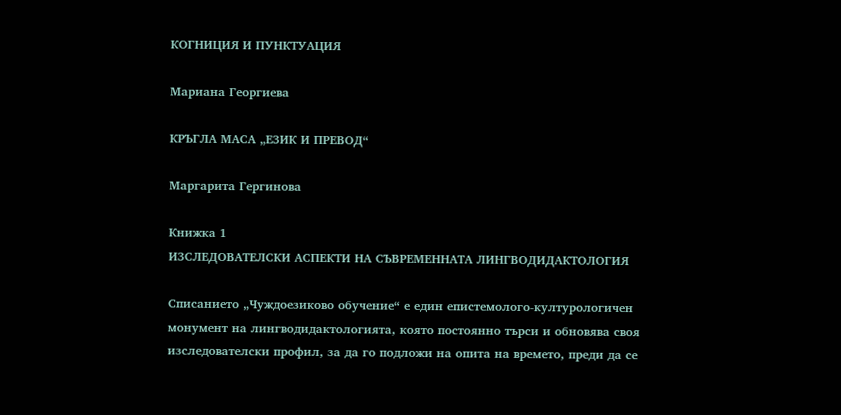КОГНИЦИЯ И ПУНКТУАЦИЯ

Мариана Георгиева

КРЪГЛА МАСА „ЕЗИК И ПРЕВОД“

Маргарита Гергинова

Книжка 1
ИЗСЛЕДОВАТЕЛСКИ АСПЕКТИ НА СЪВРЕМЕННАТА ЛИНГВОДИДАКТОЛОГИЯ

Списанието „Чуждоезиково обучение“ е един епистемолого-културологичен монумент на лингводидактологията, която постоянно търси и обновява своя изследователски профил, за да го подложи на опита на времето, преди да се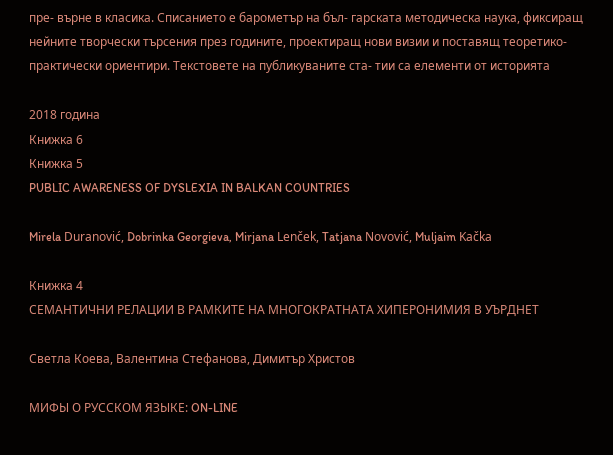пре- върне в класика. Списанието е барометър на бъл- гарската методическа наука, фиксиращ нейните творчески търсения през годините, проектиращ нови визии и поставящ теоретико-практически ориентири. Текстовете на публикуваните ста- тии са елементи от историята

2018 година
Книжка 6
Книжка 5
PUBLIC AWARENESS OF DYSLEXIA IN BALKAN COUNTRIES

Mirela Duranović, Dobrinka Georgieva, Mirjana Lenček, Tatjana Novović, Muljaim Kačka

Книжка 4
СЕМАНТИЧНИ РЕЛАЦИИ В РАМКИТЕ НА МНОГОКРАТНАTA ХИПЕРОНИМИЯ В УЪРДНЕТ

Светла Коева, Валентина Стефанова, Димитър Христов

МИФЫ О РУССКОМ ЯЗЫКЕ: ON-LINE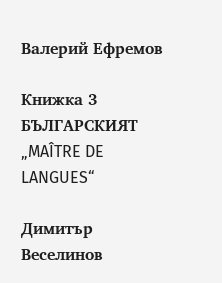Валерий Ефремов

Книжка 3
БЪЛГАРСКИЯТ „MAÎTRE DE LANGUES“

Димитър Веселинов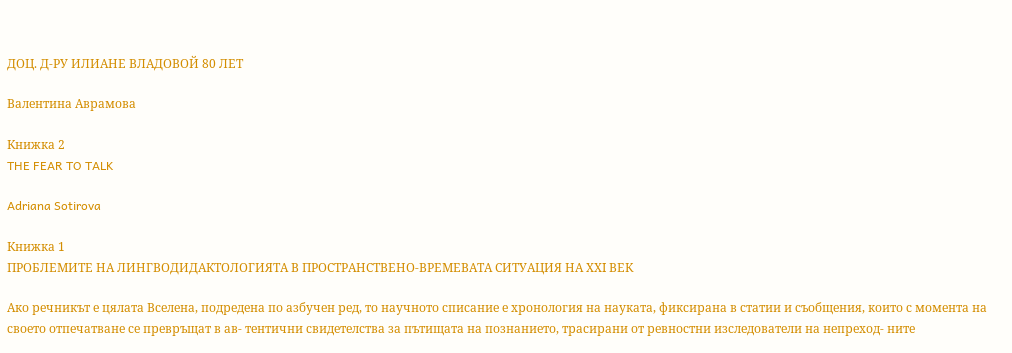ДОЦ. Д-РУ ИЛИАНЕ ВЛАДОВОЙ 80 ЛЕТ

Валентина Аврамова

Книжка 2
THE FEAR TO TALK

Adriana Sotirova

Книжка 1
ПРОБЛЕМИТЕ НА ЛИНГВОДИДАКТОЛОГИЯТА В ПРОСТРАНСТВЕНО-ВРЕМЕВАТА СИТУАЦИЯ НА ХХI ВЕК

Ако речникът е цялата Вселена, подредена по азбучен ред, то научното списание е хронология на науката, фиксирана в статии и съобщения, които с момента на своето отпечатване се превръщат в ав- тентични свидетелства за пътищата на познанието, трасирани от ревностни изследователи на непреход- ните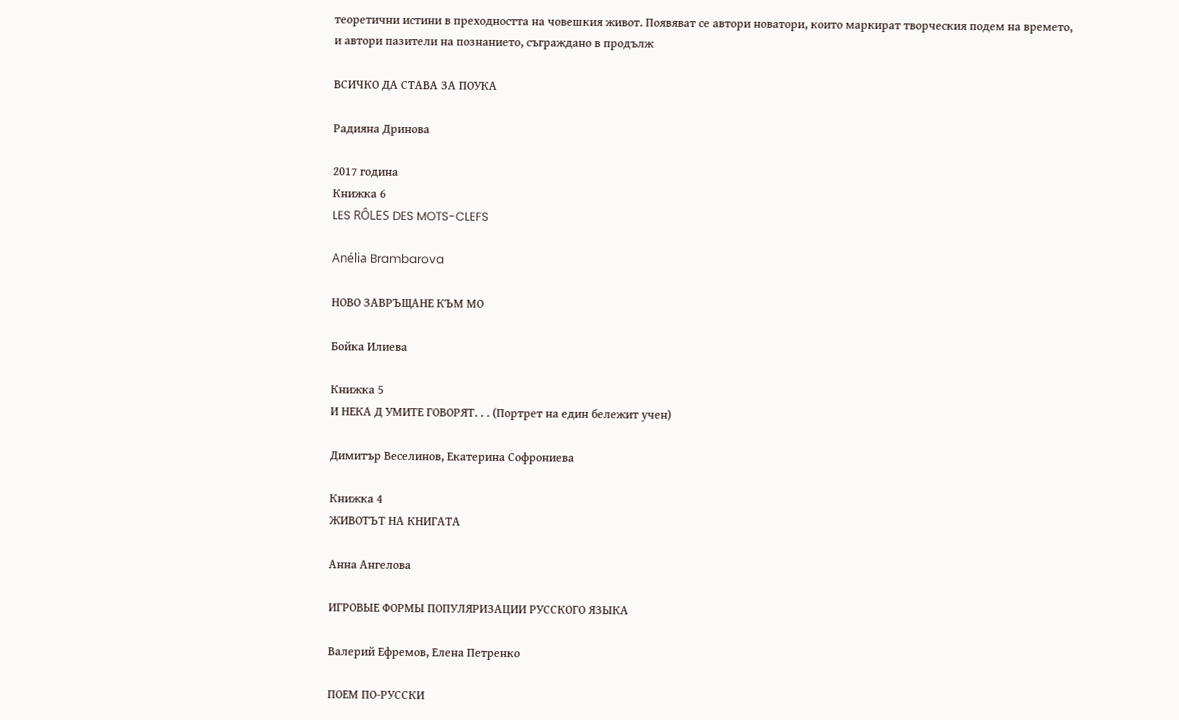теоретични истини в преходността на човешкия живот. Появяват се автори новатори, които маркират творческия подем на времето, и автори пазители на познанието, съграждано в продълж

ВСИЧКО ДА СТАВА ЗА ПОУКА

Радияна Дринова

2017 година
Книжка 6
LES RÔLES DES MOTS-CLEFS

Anélia Brambarova

НОВО ЗАВРЪЩАНЕ КЪМ МО

Бойка Илиева

Книжка 5
И НЕКА Д УМИТЕ ГОВОРЯТ. . . (Портрет на един бележит учен)

Димитър Веселинов, Екатерина Софрониева

Книжка 4
ЖИВОТЪТ НА КНИГАТА

Анна Ангелова

ИГРОВЫЕ ФОРМЫ ПОПУЛЯРИЗАЦИИ РУССКОГО ЯЗЫКА

Валерий Ефремов, Елена Петренко

ПОЕМ ПО-РУССКИ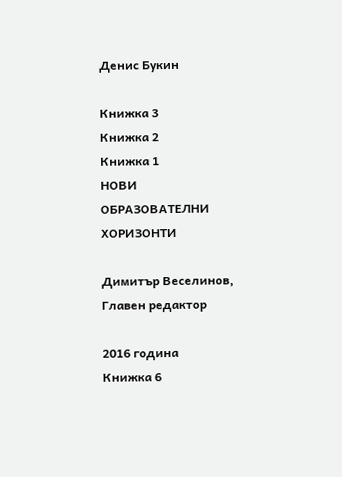Денис Букин

Книжка 3
Книжка 2
Книжка 1
НОВИ ОБРАЗОВАТЕЛНИ ХОРИЗОНТИ

Димитър Веселинов, Главен редактор

2016 година
Книжка 6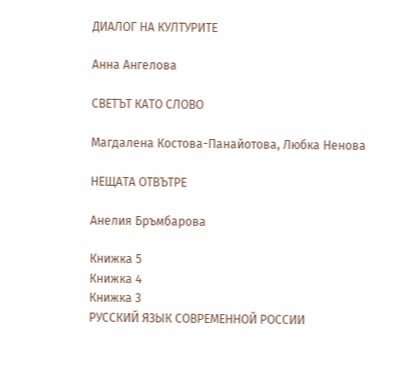ДИАЛОГ НА КУЛТУРИТЕ

Анна Ангелова

СВЕТЪТ КАТО СЛОВО

Магдалена Костова-Панайотова, Любка Ненова

НЕЩАТА ОТВЪТРЕ

Анелия Бръмбарова

Книжка 5
Книжка 4
Книжка 3
РУССКИЙ ЯЗЫК СОВРЕМЕННОЙ РОССИИ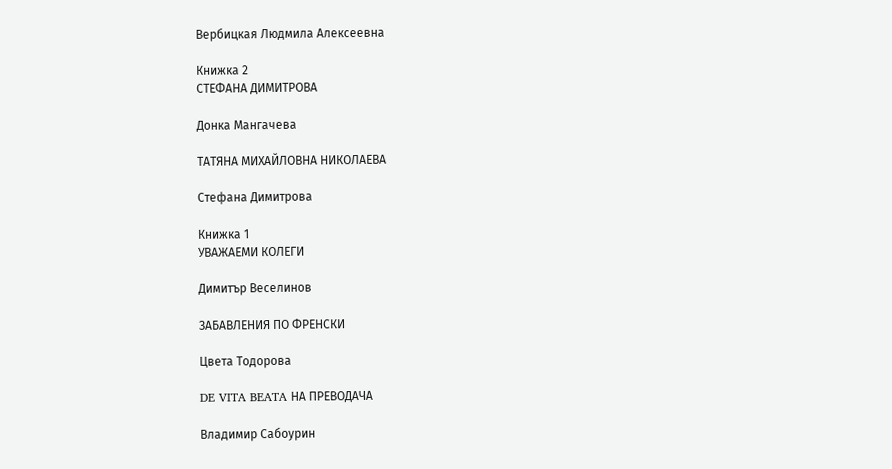Вербицкая Людмила Алексеевна

Книжка 2
СТЕФАНА ДИМИТРОВА

Донка Мангачева

ТАТЯНА МИХАЙЛОВНА НИКОЛАЕВА

Стефана Димитрова

Книжка 1
УВАЖАЕМИ КОЛЕГИ

Димитър Веселинов

ЗАБАВЛЕНИЯ ПО ФРЕНСКИ

Цвета Тодорова

DE VITA BEATA НА ПРЕВОДАЧА

Владимир Сабоурин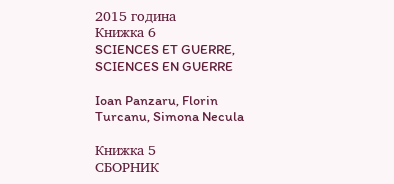2015 година
Книжка 6
SCIENCES ET GUERRE, SCIENCES EN GUERRE

Ioan Panzaru, Florin Turcanu, Simona Necula

Книжка 5
СБОРНИК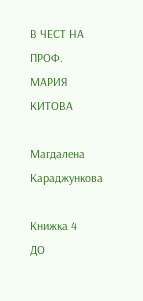В ЧЕСТ НА ПРОФ. МАРИЯ КИТОВА

Магдалена Караджункова

Книжка 4
ДО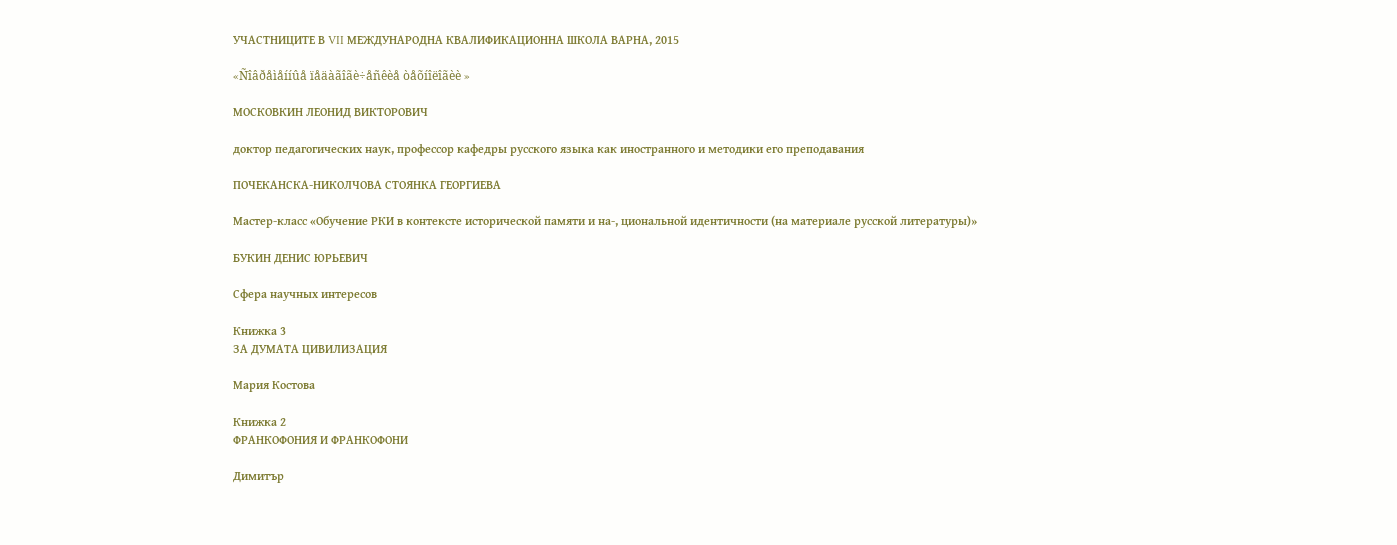УЧАСТНИЦИТЕ В VII МЕЖДУНАРОДНА КВАЛИФИКАЦИОННА ШКОЛА ВАРНА, 2015

«Ñîâðåìåííûå ïåäàãîãè÷åñêèå òåõíîëîãèè »

МОСКОВКИН ЛЕОНИД ВИКТОРОВИЧ

доктор педагогических наук, профессор кафедры русского языка как иностранного и методики его преподавания

ПОЧЕКАНСКА-НИКОЛЧОВА СТОЯНКА ГЕОРГИЕВА

Мастер-класс «Обучение РКИ в контексте исторической памяти и на-, циональной идентичности (на материале русской литературы)»

БУКИН ДЕНИС ЮРЬЕВИЧ

Сфера научных интересов

Книжка 3
ЗА ДУМАТА ЦИВИЛИЗАЦИЯ

Мария Костова

Книжка 2
ФРАНКОФОНИЯ И ФРАНКОФОНИ

Димитър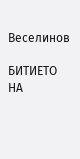Веселинов

БИТИЕТО НА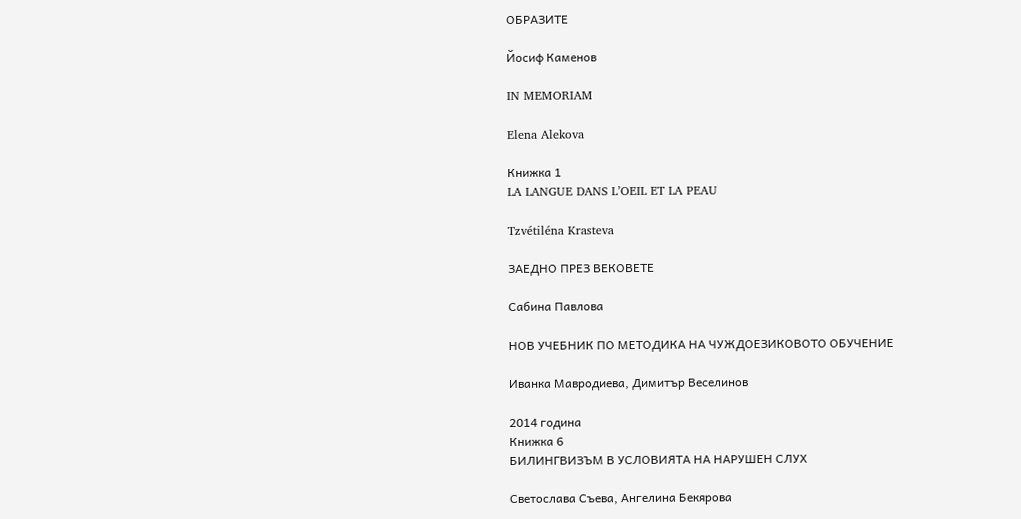ОБРАЗИТЕ

Йосиф Каменов

IN MEMORIAM

Elena Alekova

Книжка 1
LA LANGUE DANS L’OEIL ET LA PEAU

Tzvétiléna Krasteva

ЗАЕДНО ПРЕЗ ВЕКОВЕТЕ

Сабина Павлова

НОВ УЧЕБНИК ПО МЕТОДИКА НА ЧУЖДОЕЗИКОВОТО ОБУЧЕНИЕ

Иванка Мавродиева, Димитър Веселинов

2014 година
Книжка 6
БИЛИНГВИЗЪМ В УСЛОВИЯТА НА НАРУШЕН СЛУХ

Светослава Съева, Ангелина Бекярова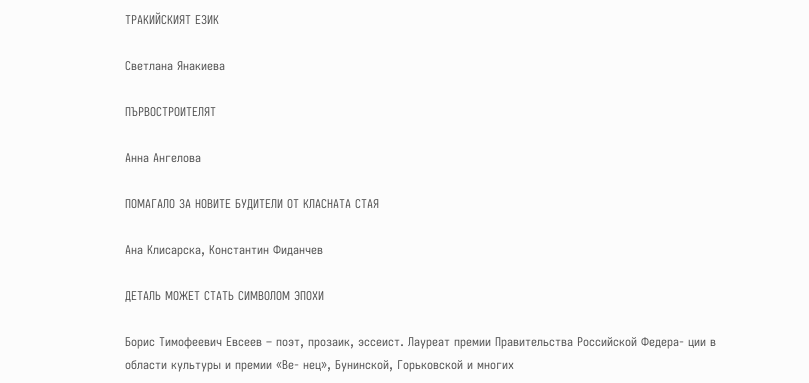ТРАКИЙСКИЯТ ЕЗИК

Светлана Янакиева

ПЪРВОСТРОИТЕЛЯТ

Анна Ангелова

ПОМАГАЛО ЗА НОВИТЕ БУДИТЕЛИ ОТ КЛАСНАТА СТАЯ

Ана Клисарска, Константин Фиданчев

ДЕТАЛЬ МОЖЕТ СТАТЬ СИМВОЛОМ ЭПОХИ

Борис Тимофеевич Евсеев – поэт, прозаик, эссеист. Лауреат премии Правительства Российской Федера- ции в области культуры и премии «Ве- нец», Бунинской, Горьковской и многих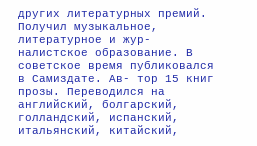других литературных премий. Получил музыкальное, литературное и жур- налистское образование. В советское время публиковался в Самиздате. Ав- тор 15 книг прозы. Переводился на английский, болгарский, голландский, испанский, итальянский, китайский,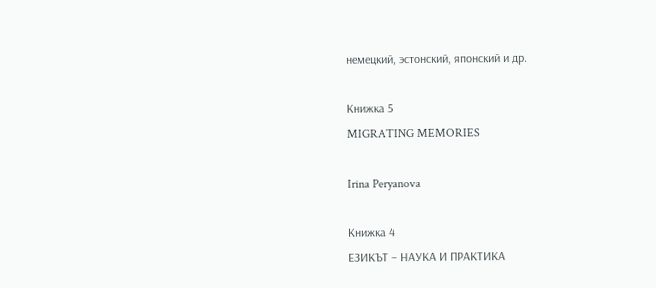немецкий, эстонский, японский и др.

Книжка 5
MIGRATING MEMORIES

Irina Peryanova

Книжка 4
ЕЗИКЪТ – НАУКА И ПРАКТИКА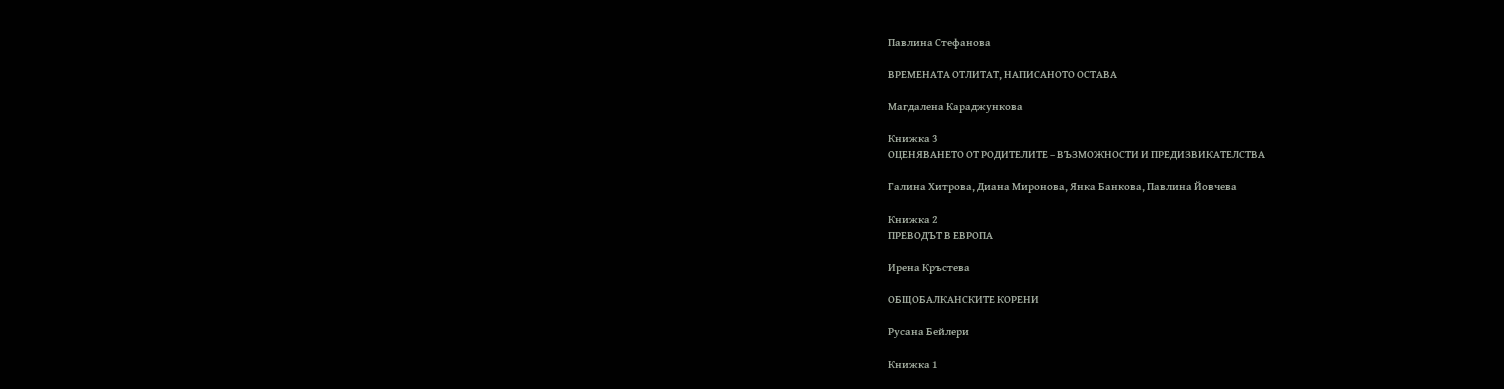Павлина Стефанова

ВРЕМЕНАТА ОТЛИТАТ, НАПИСАНОТО ОСТАВА

Магдалена Караджункова

Книжка 3
ОЦЕНЯВАНЕТО ОТ РОДИТЕЛИТЕ – ВЪЗМОЖНОСТИ И ПРЕДИЗВИКАТЕЛСТВА

Галина Хитрова, Диана Миронова, Янка Банкова, Павлина Йовчева

Книжка 2
ПРЕВОДЪТ В ЕВРОПА

Ирена Кръстева

ОБЩОБАЛКАНСКИТЕ КОРЕНИ

Русана Бейлери

Книжка 1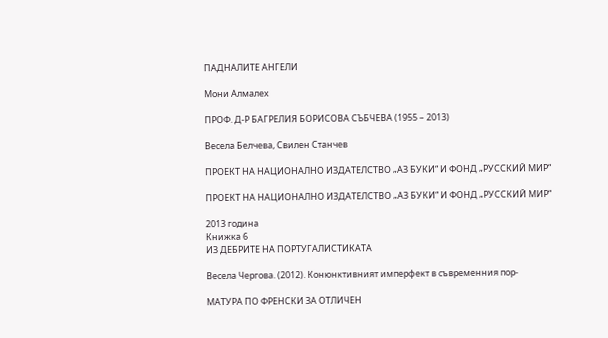ПАДНАЛИТЕ АНГЕЛИ

Мони Алмалех

ПРОФ. Д-Р БАГРЕЛИЯ БОРИСОВА СЪБЧЕВА (1955 – 2013)

Весела Белчева, Свилен Станчев

ПРОЕКТ НА НАЦИОНАЛНО ИЗДАТЕЛСТВО „АЗ БУКИ“ И ФОНД „РУССКИЙ МИР“

ПРОЕКТ НА НАЦИОНАЛНО ИЗДАТЕЛСТВО „АЗ БУКИ“ И ФОНД „РУССКИЙ МИР“

2013 година
Книжка 6
ИЗ ДЕБРИТЕ НА ПОРТУГАЛИСТИКАТА

Весела Чергова. (2012). Конюнктивният имперфект в съвременния пор-

МАТУРА ПО ФРЕНСКИ ЗА ОТЛИЧЕН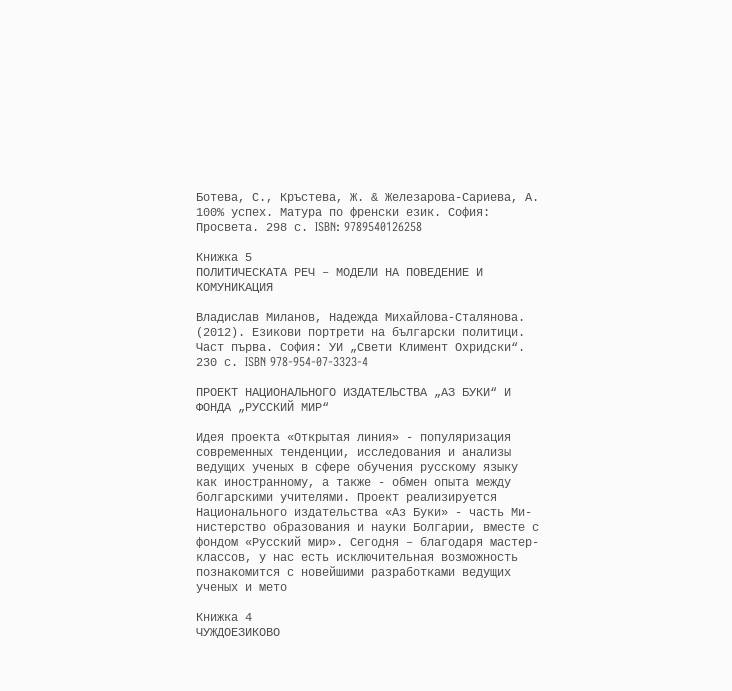Ботева, С., Кръстева, Ж. & Железарова-Сариева, А. 100% успех. Матура по френски език. София: Просвета. 298 с. ISBN: 9789540126258

Книжка 5
ПОЛИТИЧЕСКАТА РЕЧ – МОДЕЛИ НА ПОВЕДЕНИЕ И КОМУНИКАЦИЯ

Владислав Миланов, Надежда Михайлова-Сталянова. (2012). Езикови портрети на български политици. Част първа. София: УИ „Свети Климент Охридски“. 230 с. ISBN 978-954-07-3323-4

ПРОЕКТ НАЦИОНАЛЬНОГО ИЗДАТЕЛЬСТВА „АЗ БУКИ“ И ФОНДА „РУССКИЙ МИР“

Идея проекта «Открытая линия» - популяризация современных тенденции, исследования и анализы ведущих ученых в сфере обучения русскому языку как иностранному, а также - обмен опыта между болгарскими учителями. Проект реализируется Национального издательства «Аз Буки» - часть Ми- нистерство образования и науки Болгарии, вместе с фондом «Русский мир». Сегодня – благодаря мастер-классов, у нас есть исключительная возможность познакомится с новейшими разработками ведущих ученых и мето

Книжка 4
ЧУЖДОЕЗИКОВО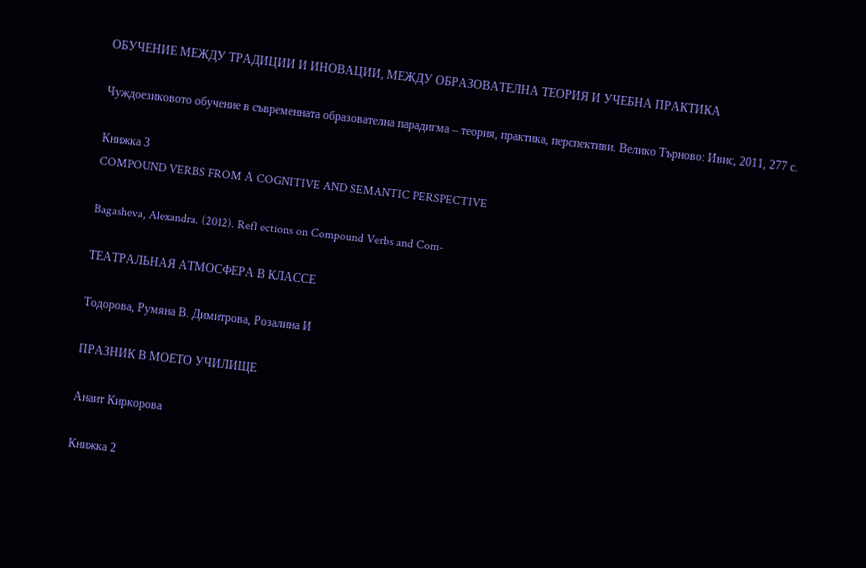ОБУЧЕНИЕ МЕЖДУ ТРАДИЦИИ И ИНОВАЦИИ, МЕЖДУ ОБРАЗОВАТЕЛНА ТЕОРИЯ И УЧЕБНА ПРАКТИКА

Чуждоезиковото обучение в съвременната образователна парадигма – теория, практика, перспективи. Велико Търново: Ивис, 2011, 277 с.

Книжка 3
COMPOUND VERBS FROM А COGNITIVE AND SEMANTIC PERSPECTIVE

Bagasheva, Alexandra. (2012). Refl ections on Compound Verbs and Com-

ТЕАТРАЛЬНАЯ АТМОСФЕРА В КЛАССЕ

Тодорова, Румяна В. Димитрова, Розалина И

ПРАЗНИК В МОЕТО УЧИЛИЩЕ

Анаит Киркорова

Книжка 2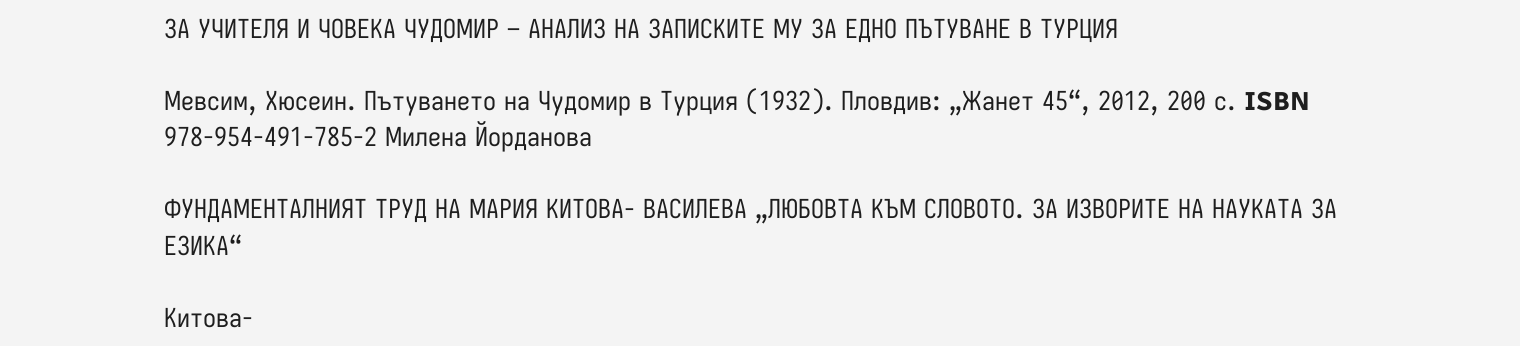ЗА УЧИТЕЛЯ И ЧОВЕКА ЧУДОМИР – АНАЛИЗ НА ЗАПИСКИТЕ МУ ЗА ЕДНО ПЪТУВАНЕ В ТУРЦИЯ

Мевсим, Хюсеин. Пътуването на Чудомир в Турция (1932). Пловдив: „Жанет 45“, 2012, 200 с. ISBN 978-954-491-785-2 Милена Йорданова

ФУНДАМЕНТАЛНИЯТ ТРУД НА МАРИЯ КИТОВА- ВАСИЛЕВА „ЛЮБОВТА КЪМ СЛОВОТО. ЗА ИЗВОРИТЕ НА НАУКАТА ЗА ЕЗИКА“

Китова-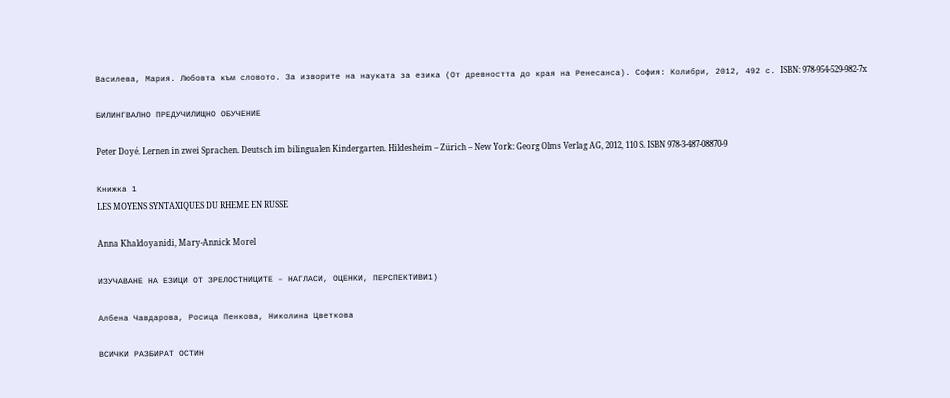Василева, Мария. Любовта към словото. За изворите на науката за езика (От древността до края на Ренесанса). София: Колибри, 2012, 492 с. ISBN: 978-954-529-982-7x

БИЛИНГВАЛНО ПРЕДУЧИЛИЩНО ОБУЧЕНИЕ

Peter Doyé. Lernen in zwei Sprachen. Deutsch im bilingualen Kindergarten. Hildesheim – Zürich – New York: Georg Olms Verlag AG, 2012, 110 S. ISBN 978-3-487-08870-9

Книжка 1
LES MOYENS SYNTAXIQUES DU RHEME EN RUSSE

Anna Khaldoyanidi, Mary-Annick Morel

ИЗУЧАВАНЕ НА ЕЗИЦИ ОТ ЗРЕЛОСТНИЦИТЕ – НАГЛАСИ, ОЦЕНКИ, ПЕРСПЕКТИВИ1)

Албена Чавдарова, Росица Пенкова, Николина Цветкова

ВСИЧКИ РАЗБИРАТ ОСТИН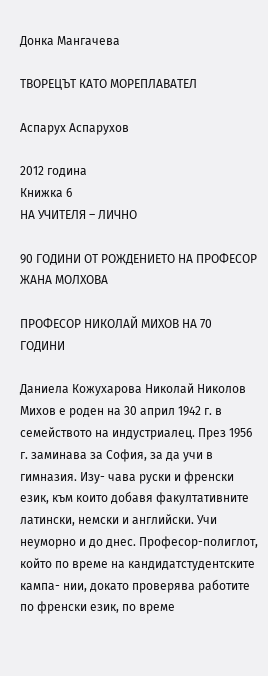Донка Мангачева

ТВОРЕЦЪТ КАТО МОРЕПЛАВАТЕЛ

Аспарух Аспарухов

2012 година
Книжка 6
НА УЧИТЕЛЯ – ЛИЧНО

90 ГОДИНИ ОТ РОЖДЕНИЕТО НА ПРОФЕСОР ЖАНА МОЛХОВА

ПРОФЕСОР НИКОЛАЙ МИХОВ НА 70 ГОДИНИ

Даниела Кожухарова Николай Николов Михов е роден на 30 април 1942 г. в семейството на индустриалец. През 1956 г. заминава за София, за да учи в гимназия. Изу- чава руски и френски език, към които добавя факултативните латински, немски и английски. Учи неуморно и до днес. Професор-полиглот, който по време на кандидатстудентските кампа- нии, докато проверява работите по френски език, по време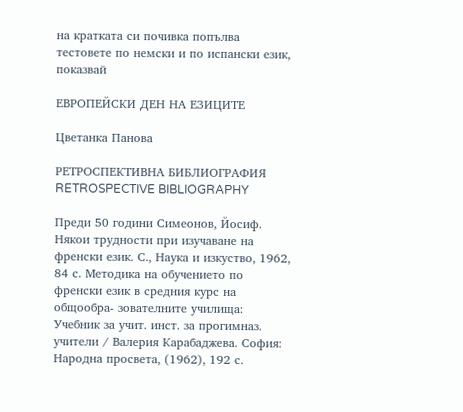на кратката си почивка попълва тестовете по немски и по испански език, показвай

ЕВРОПЕЙСКИ ДЕН НА ЕЗИЦИТЕ

Цветанка Панова

РЕТРОСПЕКТИВНА БИБЛИОГРАФИЯ RETROSPECTIVE BIBLIOGRAPHY

Преди 50 години Симеонов, Йосиф. Някои трудности при изучаване на френски език. С., Наука и изкуство, 1962, 84 с. Методика на обучението по френски език в средния курс на общообра- зователните училища: Учебник за учит. инст. за прогимназ. учители / Валерия Карабаджева. София: Народна просвета, (1962), 192 с.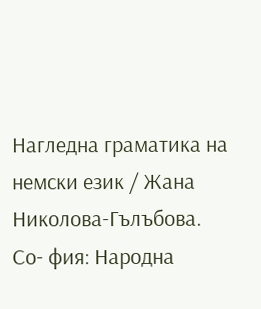Нагледна граматика на немски език / Жана Николова-Гълъбова. Со- фия: Народна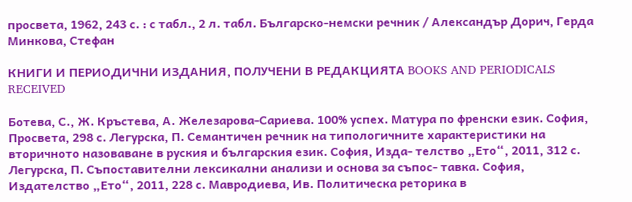просвета, 1962, 243 с. : с табл., 2 л. табл. Българско-немски речник / Александър Дорич, Герда Минкова, Стефан

КНИГИ И ПЕРИОДИЧНИ ИЗДАНИЯ, ПОЛУЧЕНИ В РЕДАКЦИЯТА BOOKS AND PERIODICALS RECEIVED

Ботева, С., Ж. Кръстева, А. Железарова-Сариева. 100% успех. Матура по френски език. София, Просвета, 298 с. Легурска, П. Семантичен речник на типологичните характеристики на вторичното назоваване в руския и българския език. София, Изда- телство „Ето“, 2011, 312 с. Легурска, П. Съпоставителни лексикални анализи и основа за съпос- тавка. София, Издателство „Ето“, 2011, 228 с. Мавродиева, Ив. Политическа реторика в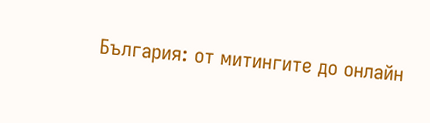България: от митингите до онлайн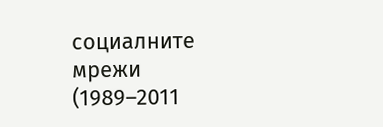социалните мрежи (1989–2011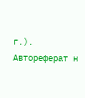г.). Автореферат н